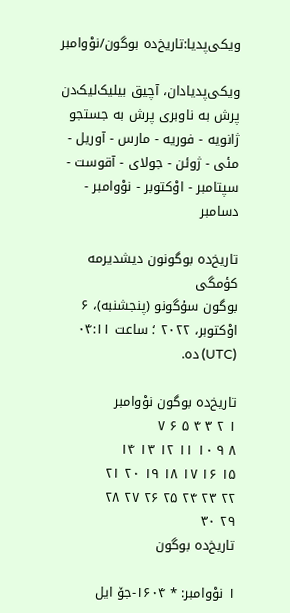ویکی‌پدیا:تاریخ‌ده بوگون/نوْوامبر

ویکی‌پدیادان، آچیق بیلیک‌لیک‌دن
پرش به ناوبری پرش به جستجو
ژانویه - فوریه - مارس - آوریل - مئی - ژوئن - جولای - آقوست - سپتامبر - اوْکتوبر - نوْوامبر - دسامبر

تاریخ‌ده بوگونون دیشدیرمه کؤمگی
بوگون سۇگونو (پنجشنبه)، ۶ اوْکتوبر، ۲۰۲۲ ؛ ساعت ۰۴:۱۱ (UTC) ده.

تاریخ‌ده بوگون نوْوامبر
۱ ۲ ۳ ۴ ۵ ۶ ۷
۸ ۹ ۱۰ ۱۱ ۱۲ ۱۳ ۱۴
۱۵ ۱۶ ۱۷ ۱۸ ۱۹ ۲۰ ۲۱
۲۲ ۲۳ ۲۴ ۲۵ ۲۶ ۲۷ ۲۸
۲۹ ۳۰
تاریخ‌ده بوگون

۱ نوْوامبر: * ۱۶۰۴-جۆ ایل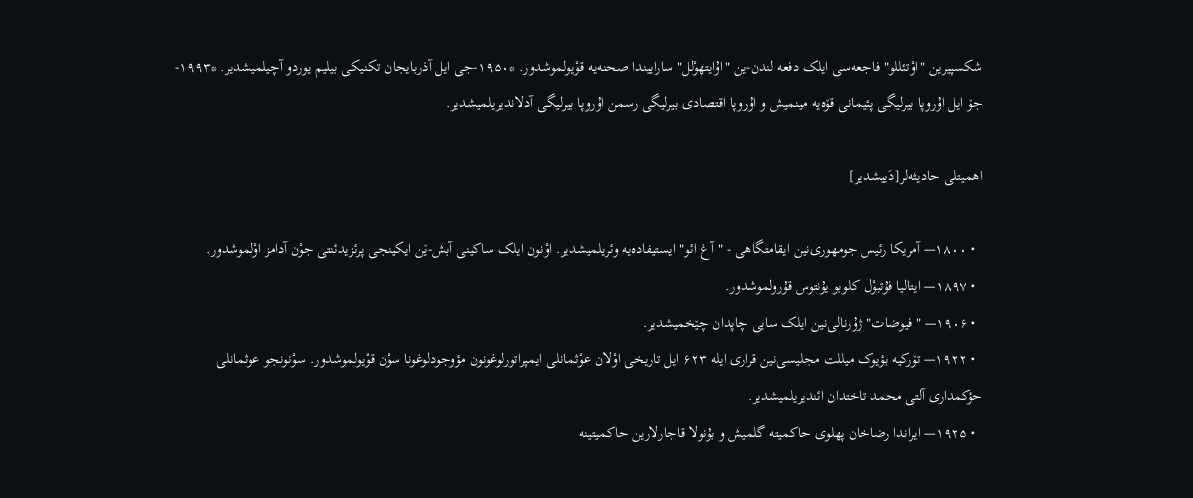شکسپیرین "اوْتئللو" فاجعه‌‌سی ایلک دفعه‌‌ لندن-ین "اۇایتهوْلل" ساراییندا صحنه‌‌یه قوْیولموشدور. *۱۹۵۰-جی ایل آذربایجان تکنیکی بیلیم یوردو آچیلمیشدیر. *۱۹۹۳-جۆ ایل اۇروپا بیرلیگی پئیمانی قۆه‌یه مینمیش و اۇروپا اقتصادی بیرلیگی رسمن اۇروپا بیرلیگی آدلاندیریلمیشدیر.

اهمیتلی حادیثه‌لر[دَییشدیر]

  • ۱۸۰۰— آمریکا رئیس جومهوری‌نین ایقامتگاهی - "آغ ائو" ایستیفاده‌یه وئریلمیشدیر. اوْنون ایلک ساکینی آبش-ێن ایکینجی پرئزیدئنتی جوْن آدامز اوْلموشدور.
  • ۱۸۹۷— ایتالیا فۇتبوْل کلوبو یۇنتوس قۇرولموشدور.
  • ۱۹۰۶— "فیوضات" ژۇرنالی‌نین ایلک سایی چاپدان چێخمیشدیر.
  • ۱۹۲۲— تۆرکیه بؤیوک میللت مجلیسی‌نین قراری ایله ۶۲۳ ایل تاریخی اوْلان عوْثمانلی ایمپراتورلوغونون مؤوجودلوغونا سوْن قوْیولموشدور. سوْنونجو عوثمانلی حؤکمداری آلتی محمد تاختدان ائندیریلمیشدیر.
  • ۱۹۲۵— ایراندا رضاخان پهلوی حاکمیته گلمیش و بۇنولا قاجارلارین حاکمیتینه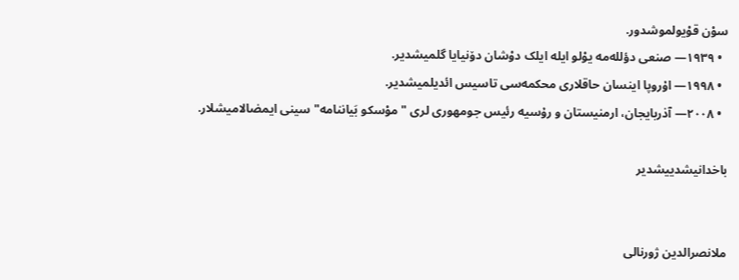سوْن قوْیولموشدور.
  • ۱۹۳۹— صنعی دؤلله‌مه یوْلو ایله ایلک دوْشان دۆنیایا گلمیشدیر.
  • ۱۹۹۸— اۇروپا اینسان حاقلاری محکمه‌‌سی تاسیس ائدیلمیشدیر.
  • ۲۰۰۸— آذربایجان، ارمنیستان و رۇسیه رئیس جومهوری لری "موْسکو بَیاننامه"سینی ایمضالامیشلار.

باخدانیشدییشدیر


ملانصرالدین ژورنالی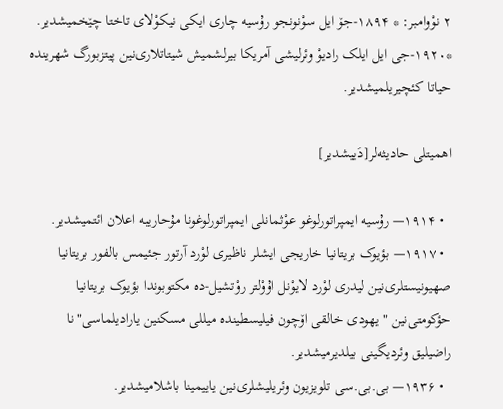۲ نوْوامبر: * ۱۸۹۴-جۆ ایل سوْنونجو رۇسیه چاری ایکی نیکوْلای تاختا چێخمیشدیر. *۱۹۲۰-جی ایل ایلک رادیوْ وئرلیشی آمریکا بیرلشمیش شیتاتلاری‌نین پیتزبورگ شهرینده حیاتا کئچیریلمیشدیر.

اهمیتلی حادیثه‌لر[دَییشدیر]

  • ۱۹۱۴— رۇسیه ایمپراتورلوغو عوْثمانلی ایمپراتورلوغونا مۇحاریبه‌‌ اعلان ائتمیشدیر.
  • ۱۹۱۷— بؤيوک بریتانیا خاریجی ایشلر ناظیری لوْرد آرتور جئيمس بالفور بریتانيا صهیونیستلری‌نین لیدری لوْرد لايوْنل اۇوْلتر روْتشیل-ده مکتوبوندا بؤيوک بریتانیا حؤکومتی‌نین "يهودی خالقی اۆچون فیلیسطینده میللی مسکنین يارادیلماسی"نا راضیلیق وئردیگینی بیلدیرمیشدیر.
  • ۱۹۳۶— بی.بی.سی تلویزیون وئریلیشلری‌نین يايیمینا باشلامیشدیر.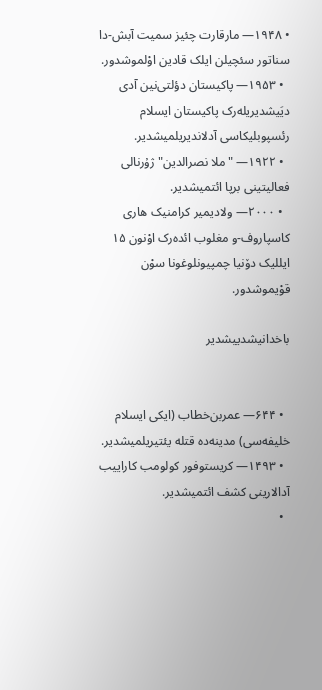• ۱۹۴۸— مارقارت چئيز سمیت آبش-دا سناتور سئچیلن ایلک قادین اوْلموشدور.
  • ۱۹۵۳— پاکیستان دؤلتی‌نین آدی ديَیشدیریله‌رک پاکیستان ایسلام رئسپوبلیکاسی آدلاندیریلمیشدیر.
  • ۱۹۲۲— "ملا نصرالدین" ژۇرنالی فعالیتینی برپا ائتمیشدیر.
  • ۲۰۰۰— ولادیمیر کرامنیک هاری کاسپاروف-و مغلوب ائده‌رک اوْنون ۱۵ ایللیک دۆنيا چمپیونلوغونا سوْن قوْيموشدور.

باخدانیشدییشدیر


  • ۶۴۴— عمربن‌خطاب (ایکی ایسلام خلیفه‌سی) مدینه‌ده قتله يئتیریلمیشدیر.
  • ۱۴۹۳— کریستوفور کولومب کاراییب آدالارینی کشف ائتمیشدیر.
  •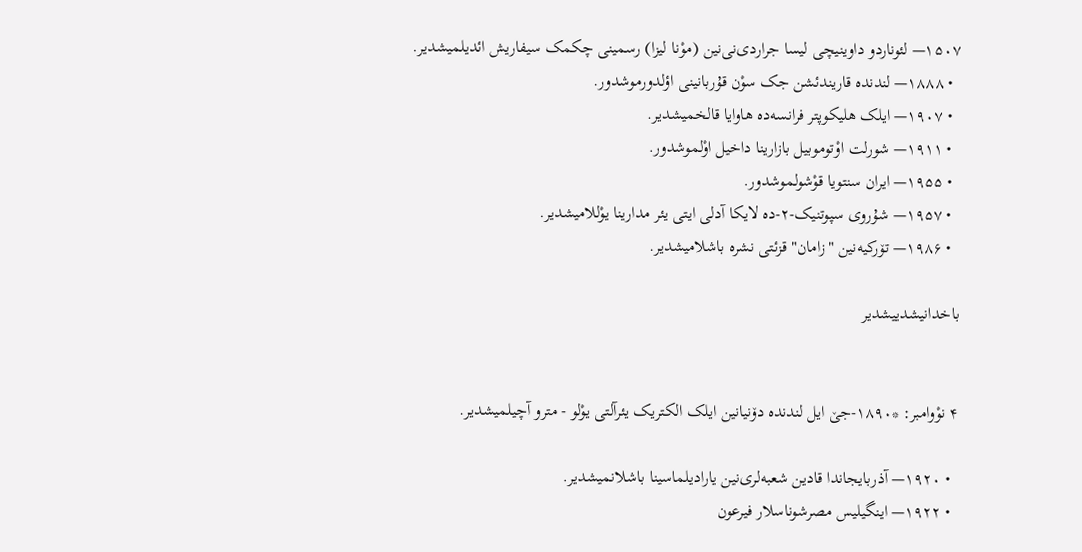۱۵۰۷— لئوناردو داوینیچی لیسا جراردی‌نی‌نین (موْنا لیزا) رسمینی چکمک سیفاریش ائدیلمیشدیر.
  • ۱۸۸۸— لندنده قاریندئشن جک سوْن قۇربانینی اؤلدورموشدور.
  • ۱۹۰۷— ایلک هلیکوپتر فرانسه‌ده هاوايا قالخمیشدیر.
  • ۱۹۱۱— شورلت اوْتوموبیل بازارینا داخیل اوْلموشدور.
  • ۱۹۵۵— ایران سنتویا قوْشولموشدور.
  • ۱۹۵۷— شۇروی سپوتنیک-۲-ده لايکا آدلی ایتی يئر مدارینا يوْللامیشدیر.
  • ۱۹۸۶— تۆرکيه‌نین "زامان" قزئتی نشره باشلامیشدیر.

باخدانیشدییشدیر


۴ نوْوامبر: *۱۸۹۰-جێ ایل لندنده دۆنيانین ایلک الکتریک يئرآلتی يوْلو - مترو آچیلمیشدیر.

  • ۱۹۲۰— آذربایجاندا قادین شعبه‌لری‌نین يارادیلماسینا باشلانمیشدیر.
  • ۱۹۲۲— اینگیلیس مصرشوناسلار فیرعون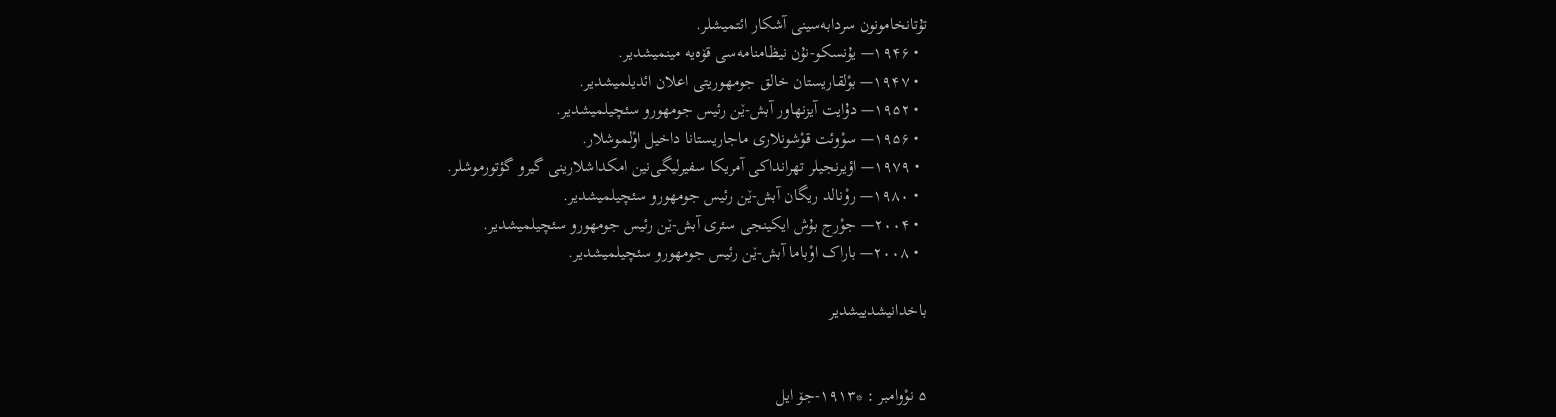تۇتانخامونون سردابه‌سینی آشکار ائتمیشلر.
  • ۱۹۴۶— يۇنسکو-نۇن نیظامنامه‌سی قۆه‌يه مینمیشدیر.
  • ۱۹۴۷— بوْلقاریستان خالق جومهوریتی اعلان ائدیلمیشدیر.
  • ۱۹۵۲— دۇايت آيزنهاور آبش-ێن رئیس جومهورو سئچیلمیشدیر.
  • ۱۹۵۶— سوْوئت قوْشونلاری ماجاریستانا داخیل اوْلموشلار.
  • ۱۹۷۹— اؤیرنجیلر تهرانداکی آمریکا سفیرلیگی‌نین امکداشلارینی گیرو گؤتورموشلر.
  • ۱۹۸۰— روْنالد ریگان آبش-ێن رئیس جومهورو سئچیلمیشدیر.
  • ۲۰۰۴— جوْرج بۇش ایکینجی سئری آبش-ێن رئیس جومهورو سئچیلمیشدیر.
  • ۲۰۰۸— باراک اوْباما آبش-ێن رئیس جومهورو سئچیلمیشدیر.

باخدانیشدییشدیر


۵ نوْوامبر : *۱۹۱۳-جۆ ایل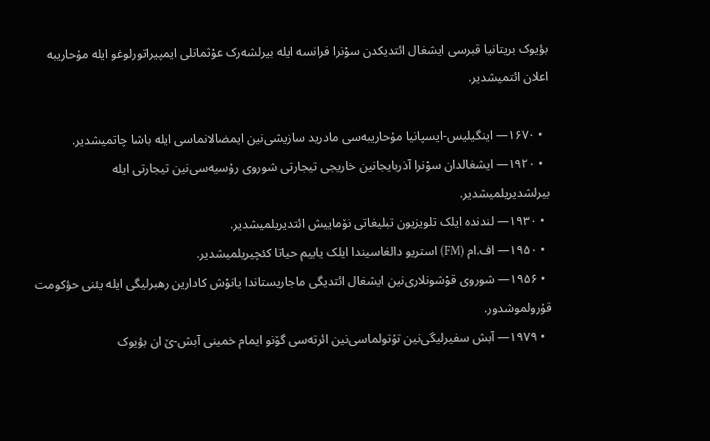بؤیوک بریتانیا قبرسی ایشغال ائتدیکدن سوْنرا فرانسه ایله بیرلشه‌رک عوْثمانلی ایمپیراتورلوغو ایله مۇحاریبه‌‌ اعلان ائتمیشدیر.

  • ۱۶۷۰— اینگیلیس-ایسپانیا مۇحاریبه‌‌سی مادرید سازیشی‌نین ایمضالانماسی ایله باشا چاتمیشدیر.
  • ۱۹۲۰— ایشغالدان سوْنرا آذربایجانین خاریجی تیجارتی شوروی رۇسیه‌سی‌نین تیجارتی ایله بیرلشدیریلمیشدیر.
  • ۱۹۳۰— لندنده ایلک تلویزیون تبلیغاتی نۆماییش ائتدیریلمیشدیر.
  • ۱۹۵۰— اف.ام (FM) استریو دالغاسیندا ایلک یاییم حیاتا کئچیریلمیشدیر.
  • ۱۹۵۶— شوروی قوْشونلاری‌نین ایشغال ائتدیگی ماجاریستاندا یانوْش کادارین رهبرلیگی ایله یئنی حؤکومت قۇرولموشدور.
  • ۱۹۷۹— آبش سفیرلیگی‌نین تۇتولماسی‌نین ائرته‌سی گۆنو ایمام خمینی آبش-ێ ان بؤیوک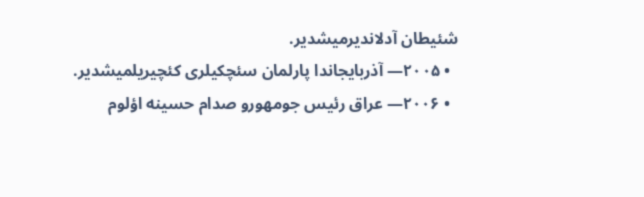شئیطان آدلاندیرمیشدیر.
  • ۲۰۰۵— آذربایجاندا پارلمان سئچکیلری کئچیریلمیشدیر.
  • ۲۰۰۶— عراق رئیس جومهورو صدام حسینه اؤلوم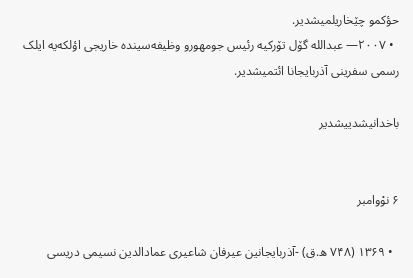حؤکمو چێخاریلمیشدیر.
  • ۲۰۰۷— عبدالله گۆل تۆرکیه رئیس جومهورو وظیفه‌‌سینده خاریجی اؤلکه‌یه ایلک رسمی سفرینی آذربایجانا ائتمیشدیر.

باخدانیشدییشدیر


۶ نوْوامبر

  • ۱۳۶۹ (۷۴۸ ه.ق) -آذربایجانین عیرفان شاعیری عمادالدین نسیمی دریسی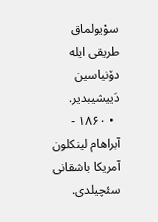سوْیولماق طریقی ایله دۆنیاسین دَییشیبدیر.
  • ۱۸۶۰ - آبراهام لینکلون آمریکا باشقانی سئچیلدی.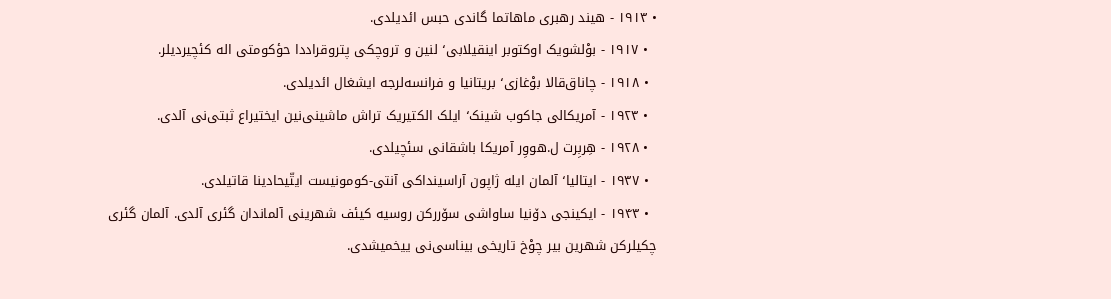• ۱۹۱۳ - هیند رهبری ماهاتما گاندی حبس ائدیلدی.
  • ۱۹۱۷ - بوْلشویک اوکتوبر اینقیلابی٬ لنین و تروچکی پتروقراددا حؤکومتی اله کئچیردیلر.
  • ۱۹۱۸ - چاناق‌قالا بوْغازی٬ بریتانیا و فرانسه‌لرجه ایشغال ائدیلدی.
  • ۱۹۲۳ - آمریکالی جاکوب شینک٬ ایلک الکتیریک تراش ماشینی‌نین ایختیراع ثبتی‌نی آلدی.
  • ۱۹۲۸ - هِربِرت ل.هووِر آمریکا باشقانی سئچیلدی.
  • ۱۹۳۷ - ایتالیا٬ آلمان ایله ژاپون آراسینداکی آنتی-کومونیست ایتّیحادینا قاتیلدی.
  • ۱۹۴۳ - ایکینجی دۆنیا ساواشی سۆررکن روسیه کیئف شهرینی آلماندان گئری آلدی. آلمان گئری چکیلرکن شهرین بیر چوْخ تاریخی بیناسی‌نی ییخمیشدی.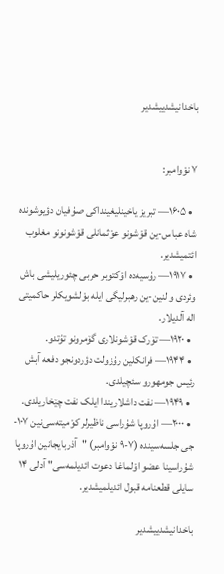باخدانیشدییشدیر


۷ نوْوامبر:

  • ۱۶۰۵— تبریز ياخینلیغینداکی صۇفیان دؤيوشونده شاه عباس-ین قوْشونو عوْثمانلی قوْشونونو مغلوب ائتمیشدیر.
  • ۱۹۱۷— رۇسیه‌ده اوْکتوبر حربی چئوریلیشی باش وئردی و لنین-ین رهبرلیگی ایله بوْلشویکلر حاکمیتی اله آلدیلار.
  • ۱۹۲۰— تۆرک قوْشونلاری گۆمرونو تۇتدو.
  • ۱۹۴۴— فرانکلین رۇزولت دؤردونجو دفعه‌‌ آبش رئیس جومهورو سئچیلدی.
  • ۱۹۴۹— نفت داشلاریندا ایلک نفت چێخاریلدی.
  • ۲۰۰۰— اۇروپا شۇراسی ناظیرلر کوْمیته‌سی‌نین ۱۰۷-جی جلسه‌سینده (۷-۹ نوْوامبر) "آذربایجانین اۇروپا شۇراسینا عضو اوْلماغا دعوت ائدیلمه‌سی" آدلی ۱۴ سايلی قطعنامه قبول ائدیلمیشدیر.

باخدانیشدییشدیر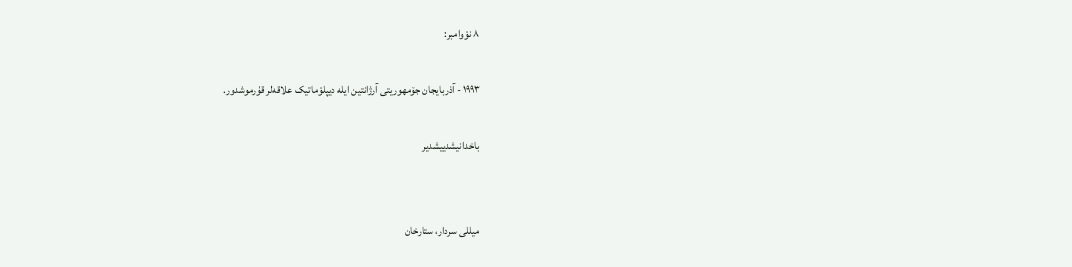۸ نوْوامبر:

۱۹۹۳ - آذربایجان جۆمهوریتی آرژانتین ایله دیپلوْماتیک علاقه‌لر قۇرموشدور.

باخدانیشدییشدیر


میللی سردار، ستارخان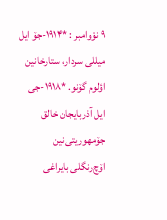۹ نوْوامبر : *۱۹۱۴-جۆ ایل میللی سردار، ستارخانین اؤلوم گۆنو. *۱۹۱۸-جی ایل آذربایجان خالق جۆمهوریتی‌نین اۆچ‌رنگلی بایراغی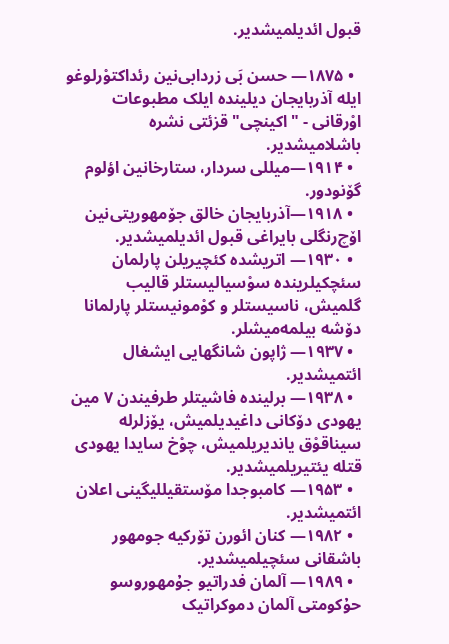قبول ائدیلمیشدیر.

  • ۱۸۷۵— حسن بَی زردابی‌نین رئداکتوْرلوغو ایله آذربایجان دیلینده ایلک مطبوعات اوْرقانی - "اکینچی" قزئتی نشره باشلامیشدیر.
  • ۱۹۱۴—میللی سردار، ستارخانین اؤلوم گۆنودور.
  • ۱۹۱۸—آذربایجان خالق جۆمهوریتی‌نین اۆچ‌رنگلی بایراغی قبول ائدیلمیشدیر.
  • ۱۹۳۰— اتریشده کئچیریلن پارلمان سئچکیلرینده سوْسیالیستلر قالیب گلمیش، ناسیستلر و کوْمونیستلر پارلمانا دۆشه بیلمه‌میشلر.
  • ۱۹۳۷— ژاپون شانگهایی ایشغال ائتمیشدیر.
  • ۱۹۳۸— برلینده فاشیتلر طرفیندن ۷ مین یهودی دۆکانی داغیدیلمیش، یۆزلرله سیناقوْق یاندیریلمیش، چوْخ سایدا یهودی قتله یئتیریلمیشدیر.
  • ۱۹۵۳— کامبوجدا مۆستقیللیگینی اعلان ائتمیشدیر.
  • ۱۹۸۲— کنان ائورن تۆرکیه جومهور باشقانی سئچیلمیشدیر.
  • ۱۹۸۹— آلمان فدراتیو جۇمهوروسو حۇکومتی آلمان دموکراتیک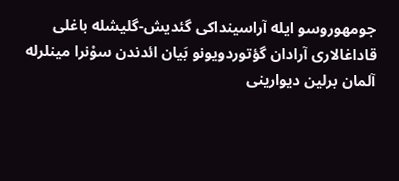جومهوروسو ایله آراسینداکی گئدیش-گلیشله باغلی قاداغالاری آرادان گؤتوردویونو بَیان ائدندن سوْنرا مینلرله آلمان برلین دیوارینی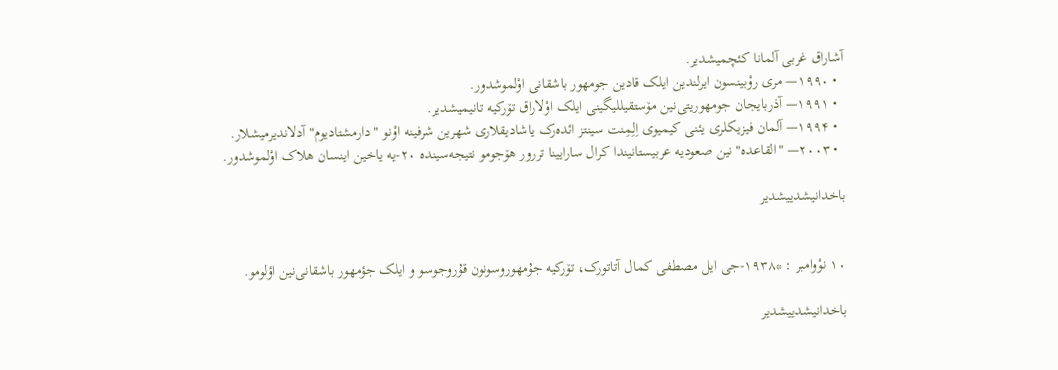آشاراق غربی آلمانا کئچمیشدیر.
  • ۱۹۹۰— مری روْبینسون ایرلندین ایلک قادین جومهور باشقانی اوْلموشدور.
  • ۱۹۹۱— آذربایجان جومهوریتی‌نین مۆستقیللیگینی ایلک اوْلاراق تۆرکیه تانیمیشدیر.
  • ۱۹۹۴— آلمان فیزیکلری یئنی کیمیوی اِلِمِنت سینتز ائده‌رک یاشادیقلاری شهرین شرفینه اوْنو "دارمشتادیوم" آدلاندیرمیشلار.
  • ۲۰۰۳— "القاعده"نین صعودیه عربیستانیندا کرال سارایینا تررور هۆجومو نتیجه‌سینده ۲۰-یه یاخین اینسان هلاک اوْلموشدور.

باخدانیشدییشدیر


۱۰ نوْوامبر : *۱۹۳۸-جی ایل مصطفی کمال آتاتورک، تۆرکیه جۇمهوروسونون قۇروجوسو و ایلک جؤمهور باشقانی‌نین اؤلومو.

باخدانیشدییشدیر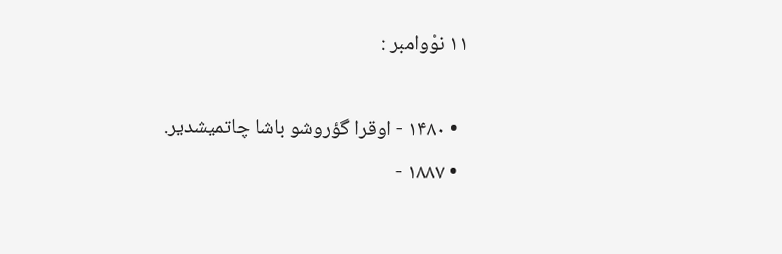۱۱ نوْوامبر :

  • ۱۴۸۰ - اوقرا گؤروشو باشا چاتمیشدیر.
  • ۱۸۸۷ -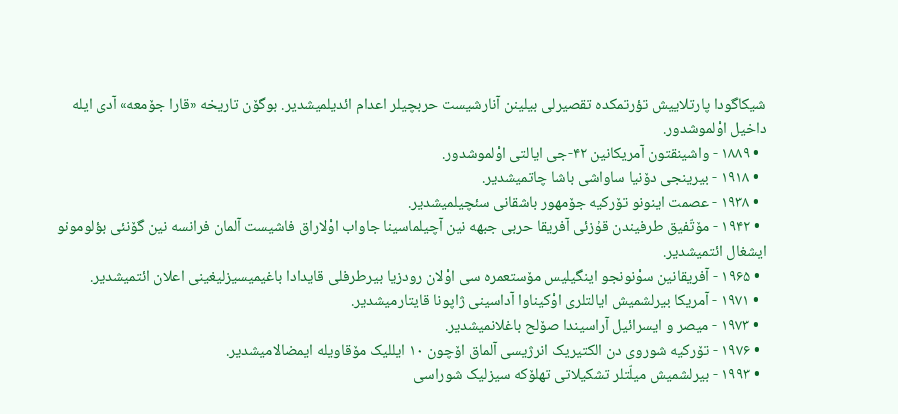شیکاگودا پارتلاییش تؤرتمکده تقصیرلی بیلینن آنارشیست حربچیلر اعدام ائدیلمیشدیر. بوگۆن تاریخه «قارا جۆمعه» آدی ایله داخیل اوْلموشدور.
  • ۱۸۸۹ - واشینقتون آمریکانین ۴۲-جی ایالتی اوْلموشدور.
  • ۱۹۱۸ - بیرینجی دۆنیا ساواشی باشا چاتمیشدیر.
  • ۱۹۳۸ - عصمت اینونو تۆرکیه جۆمهور باشقانی سئچیلمیشدیر.
  • ۱۹۴۲ - مۆتّفیق طرفیندن قۇزئی آفریقا حربی جبهه نین آچیلماسینا جاواب اوْلاراق فاشیست آلمان فرانسه نین گۆنئی بؤلومونو ایشغال ائتمیشدیر.
  • ۱۹۶۵ - آفریقانین سوْنونجو اینگیلیس مۆستعمره سی اوْلان رودزیا بیرطرفلی قایدادا باغیمیسیزلیغینی اعلان ائتمیشدیر.
  • ۱۹۷۱ - آمریکا بیرلشمیش ایالتلری اوْکیناوا آداسینی ژاپونا قایتارمیشدیر.
  • ۱۹۷۳ - میصر و ایسرائیل آراسیندا صۆلح باغلانمیشدیر.
  • ۱۹۷۶ - تۆرکیه شوروی دن الکتیریک انرژیسی آلماق اۆچون ۱۰ ایللیک مۆقاویله ایمضالامیشدیر.
  • ۱۹۹۳ - بیرلشمیش میلّتلر تشکیلاتی تهلۆکه سیزلیک شوراسی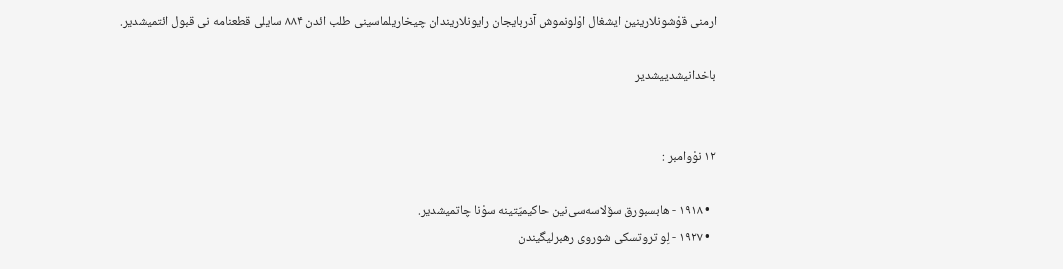ارمنی قوْشونلارینین ایشغال اوْلونموش آذربایجان رایونلاریندان چیخاریلماسینی طلب ائدن ۸۸۴ سایلی قطعنامه نی قبول ائتمیشدیر.

باخدانیشدییشدیر


۱۲ نوْوامبر :

  • ۱۹۱۸ - هابسبورق سۆلاسه‌سی‌نین حاکیمیّتینه سوْنا چاتمیشدیر.
  • ۱۹۲۷ - لِو تروتسکی شوروی رهبرلیگیندن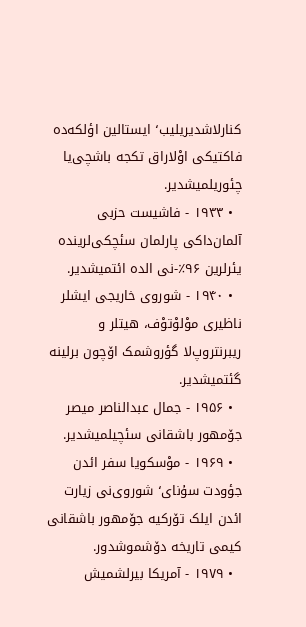کنارلاشدیریلیب٬ ایستالین اؤلکه‌ده فاکتیکی اوْلاراق تکجه باشچی‌یا چئوریلمیشدیر.
  • ۱۹۳۳ - فاشیست حزبی آلمان‌داکی پارلمان سئچکی‌لرینده یئرلرین ۹۶٪-نی الده ائتمیشدیر.
  • ۱۹۴۰ - شوروی خاریجی ایشلر ناظیری موْلوْتوْف، هیتلر و ریبرنتروپ‌لا گؤروشمک اۆچون برلینه گئتمیشدیر.
  • ۱۹۵۶ - جمال عبدالناصر میصر جۆمهور باشقانی سئچیلمیشدیر.
  • ۱۹۶۹ - موْسکویا سفر ائدن جؤودت سۇنای٬ شوروی‌نی زیارت ائدن ایلک تۆرکیه جۆمهور باشقانی کیمی تاریخه دۆشموشدور.
  • ۱۹۷۹ - آمریکا بیرلشمیش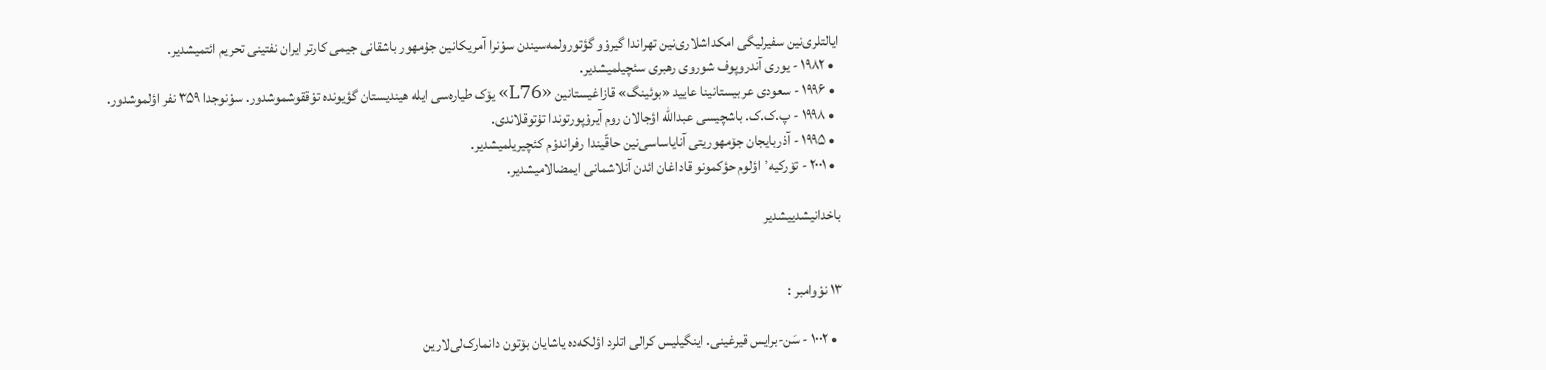ایالتلری‌نین سفیرلیگی امکداشلاری‌نین تهراندا گیروْو گؤتورولمه‌سیندن سوْنرا آمریکانین جۇمهور باشقانی جیمی کارتر ایران نفتینی تحریم ائتمیشدیر.
  • ۱۹۸۲ - یوری آندروپوف شوروی رهبری سئچیلمیشدیر.
  • ۱۹۹۶ - سعودی عربیستانینا عایید «بوئینگ» قازاغیستانین «L76» یۆک طیاره‌سی ایله هیندیستان گؤیونده توْققوشموشدور. سوْنوجدا ۳۵۹ نفر اؤلموشدور.
  • ۱۹۹۸ - پ.ک.ک. باشچیسی عبدالله اؤجالان روم آیروْپورتوندا تۇتوقلاندی.
  • ۱۹۹۵ - آذربایجان جۆمهوریتی آنایاساسی‌نین حاقّیندا رفراندوْم کئچیریلمیشدیر.
  • ۲۰۰۱ - تۆرکیه٬ اؤلوم حؤکمونو قاداغان ائدن آنلاشمانی ایمضالامیشدیر.

باخدانیشدییشدیر


۱۳ نوْوامبر :

  • ۱۰۰۲ - سَن-برایس قیرغینی. اینگیلیس کرالی اتلرد اؤلکه‌ده یاشایان بۆتون دانمارک‌لی‌لارین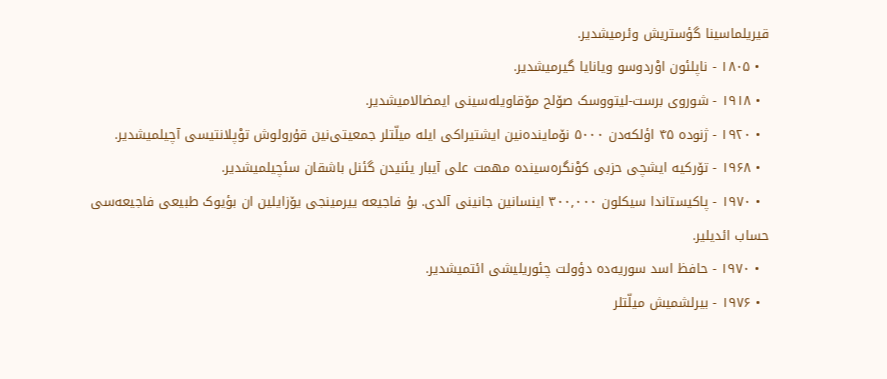قیریلماسینا گؤستریش وئرمیشدیر.
  • ۱۸۰۵ - ناپلئون اوْردوسو ویانایا گیرمیشدیر.
  • ۱۹۱۸ - شوروی برست-لیتووسک صۆلح مۆقاویله‌سینی ایمضالامیشدیر.
  • ۱۹۲۰ - ژنوده ۴۵ اؤلکه‌دن ۵۰۰۰ نۆماینده‌نین ایشتیراکی ایله میلّتلر جمعیتی‌نین قۇرولوش توْپلانتیسی آچیلمیشدیر.
  • ۱۹۶۸ - تۆرکیه ایشچی حزبی کوْنگره‌سینده مهمت علی آیبار یئنیدن گئنل باشقان سئچیلمیشدیر.
  • ۱۹۷۰ - پاکیستاندا سیکلون ۳۰۰٫۰۰۰ اینسانین جانینی آلدی. بۇ فاجیعه ییرمینجی یۆزایلین ان بؤیوک طبیعی فاجیعه‌سی حساب ائدیلیر.
  • ۱۹۷۰ - حافظ اسد سوریه‌ده دؤولت چئوریلیشی ائتمیشدیر.
  • ۱۹۷۶ - بیرلشمیش میلّتلر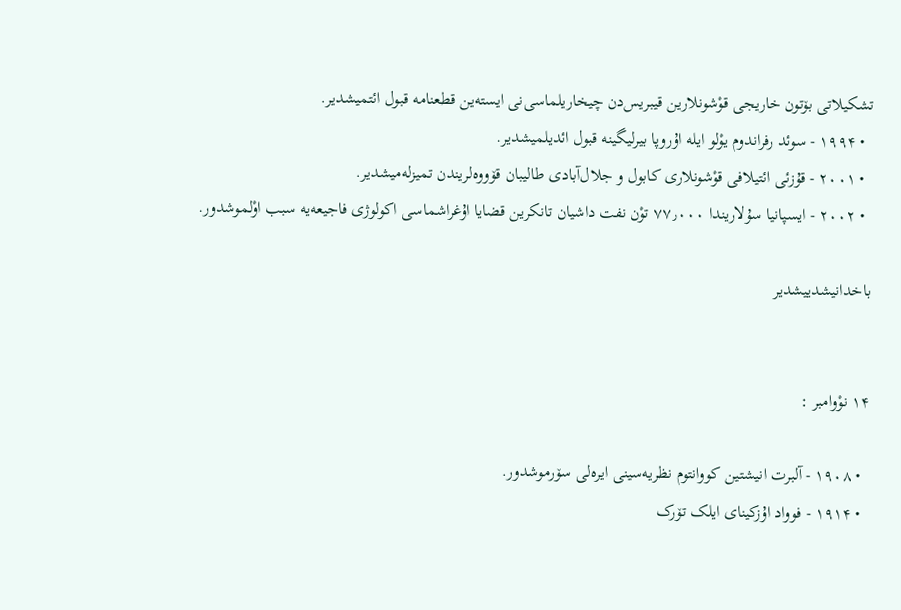تشکیلاتی بۆتون خاریجی قوْشونلارین قیبریس‌دن چیخاریلماسی‌نی ایسته‌ین قطعنامه قبول ائتمیشدیر.
  • ۱۹۹۴ - سوئد رفراندوم یوْلو ایله اۇروپا بیرلیگینه قبول ائدیلمیشدیر.
  • ۲۰۰۱ - قۇزئی ائتیلافی قوْشونلاری کابول و جلال‌آبادی طالیبان قۆووه‌لریندن تمیزله‌میشدیر.
  • ۲۰۰۲ - ایسپانیا سۇلاریندا ۷۷٫۰۰۰ توْن نفت داشیان تانکرین قضایا اۇغراشماسی اکولوژی فاجیعه‌یه سبب اوْلموشدور.

باخدانیشدییشدیر


۱۴ نوْوامبر :

  • ۱۹۰۸ - آلبرت انیشتین کووانتوم نظریه‌سینی ایره‌لی سۆرموشدور.
  • ۱۹۱۴ - فوواد اۇزکینای ایلک تۆرک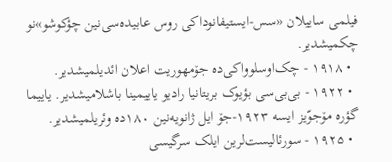فیلمی ساییلان «سس-ایستیفانوداکی روس عابیده‌سی‌نین چؤکوشو»نو چکمیشدیر.
  • ۱۹۱۸ - چک‌اوسلوواکی‌ده جۆمهوریت اعلان ائدیلمیشدیر.
  • ۱۹۲۲ - بی‌بی‌سی بؤیوک بریتانیا رادیو یاییمینا باشلامیشدیر. یاییما گؤره مۆجوّیز ایسه ۱۹۲۳-جۆ ایل ژانویه‌نین ۱۸۰ده وئریلمیشدیر.
  • ۱۹۲۵ - سورئالیست‌لرین ایلک سرگیسی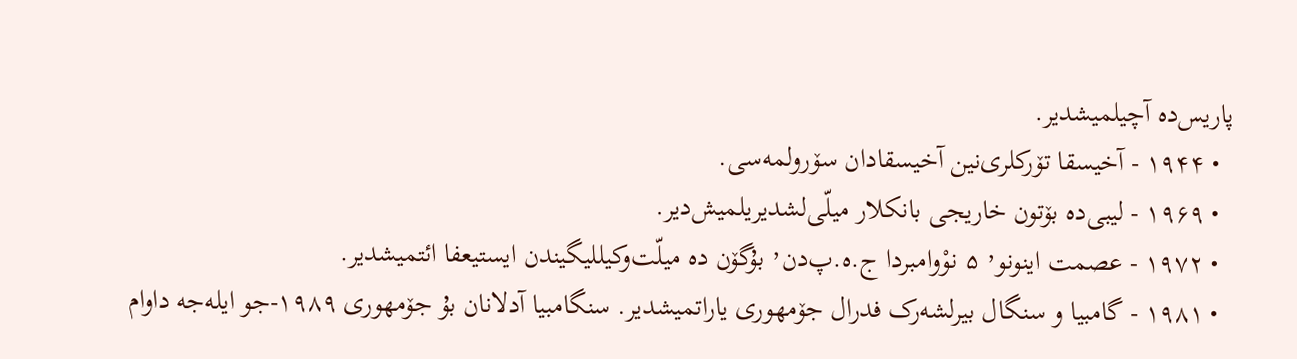پاریس‌ده آچیلمیشدیر.
  • ۱۹۴۴ - آخیسقا تۆرکلری‌نین آخیسقادان سۆرولمه‌سی.
  • ۱۹۶۹ - لیبی‌ده بۆتون خاریجی بانکلار میلّی‌لشدیریلمیش‌دیر.
  • ۱۹۷۲ - عصمت اینونو٬ ۵ نوْوامبردا ج.ه.پ‌دن٬ بۇگۆن ده میلّت‌وکیللیگیندن ایستیعفا ائتمیشدیر.
  • ۱۹۸۱ - گامبیا و سنگال بیرلشه‌رک فدرال جۆمهوری یاراتمیشدیر. سنگامبیا آدلانان بۇ جۆمهوری ۱۹۸۹-جو ایله‌جه داوام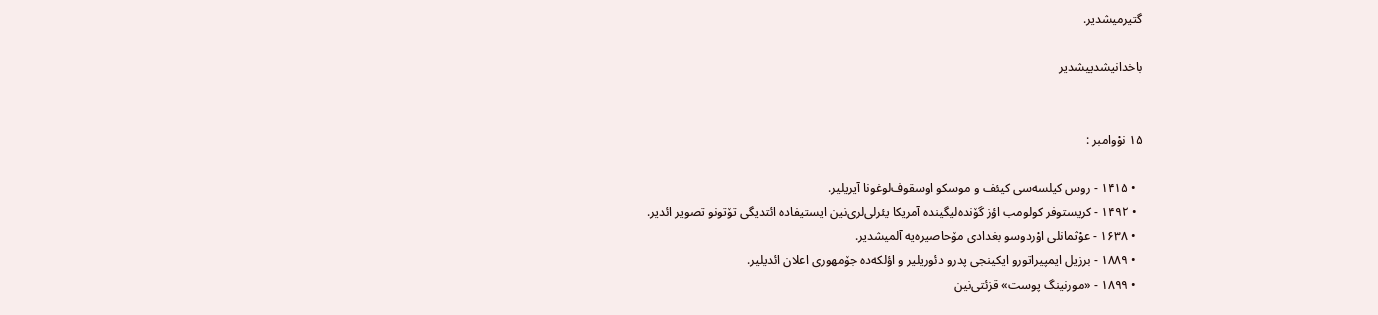گتیرمیشدیر.

باخدانیشدییشدیر


۱۵ نوْوامبر :

  • ۱۴۱۵ - روس کیلسه‌سی کیئف و موسکو اوسقوف‌لوغونا آیریلیر.
  • ۱۴۹۲ - کریستوفر کولومب اؤز گۆنده‌لیگینده آمریکا یئرلی‌لری‌نین ایستیفاده ائتدیگی تۆتونو تصویر ائدیر.
  • ۱۶۳۸ - عوْثمانلی اوْردوسو بغدادی مۆحاصیره‌یه آلمیشدیر.
  • ۱۸۸۹ - برزیل ایمپیراتورو ایکینجی پدرو دئوریلیر و اؤلکه‌ده جۆمهوری اعلان ائدیلیر.
  • ۱۸۹۹ - «مورنینگ پوست» قزئتی‌نین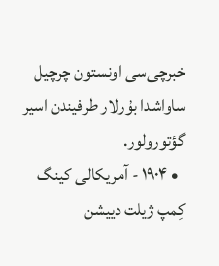خبرچی‌سی اونستون چرچیل ساواشدا بۇرلار طرفیندن اسیر گؤتورولور.
  • ۱۹۰۴ - آمریکالی کینگ کِمپ ژیلت دییشن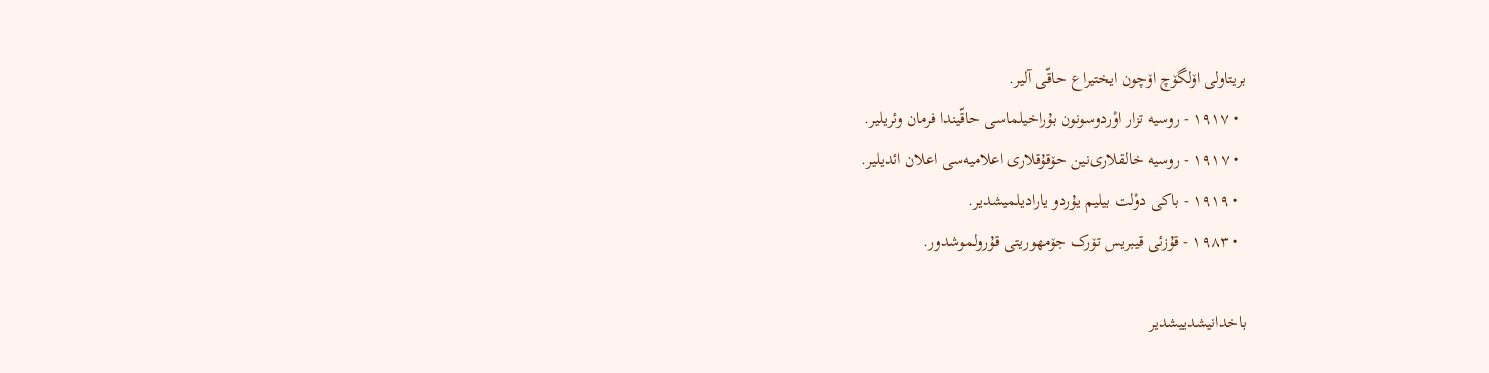بریتاولی اۆلگۆچ اۆچون ایختیراع حاقّی آلیر.
  • ۱۹۱۷ - روسیه تزار اوْردوسونون بۇراخیلماسی حاقّیندا فرمان وئریلیر.
  • ۱۹۱۷ - روسیه خالقلاری‌‌نین حۆقۇقلاری اعلامیه‌سی اعلان ائدیلیر.
  • ۱۹۱۹ - باکی دوْلت بیلیم یۇردو یارادیلمیشدیر.
  • ۱۹۸۳ - قۇزئی قیبریس تۆرک جۆمهوریتی قۇرولموشدور.

باخدانیشدییشدیر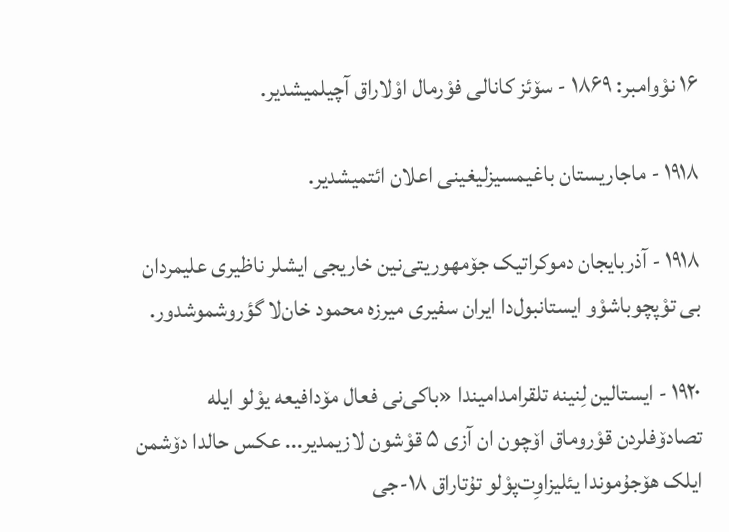۱۶ نوْوامبر: ۱۸۶۹ - سۆئز کانالی فوْرمال اوْلاراق آچیلمیشدیر.

۱۹۱۸ - ماجاریستان باغیمسیزلیغینی اعلان ائتمیشدیر.

۱۹۱۸ - آذربایجان دموکراتیک جۆمهوریتی‌نین خاریجی ایشلر ناظیری علیمردان بی توْپچوباشوْو ایستانبول‌دا ایران سفیری میرزه محمود خان‌لا گؤروشموشدور.

۱۹۲۰ - ایستالین لِنینه تلقرامدامیندا «باکی‌نی فعال مۆدافیعه یوْلو ایله تصادۆفلردن قوْروماق اۆچون ان آزی ۵ قوْشون لازیمدیر... عکس حالدا دۆشمن ایلک هۆجۇموندا یئلیزاوِت‌پوْلو تۇتاراق ۱۸-جی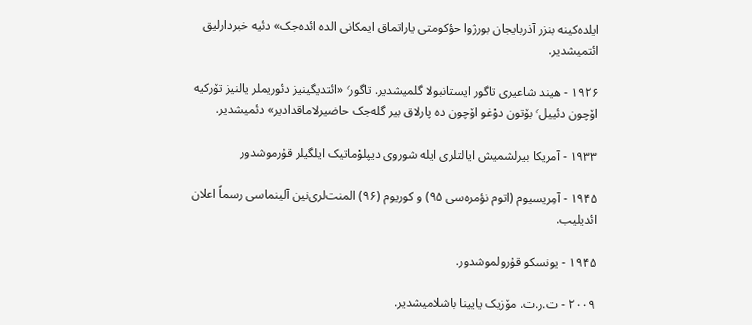ایلده‌کینه بنزر آذربایجان بورژوا حؤکومتی یاراتماق ایمکانی الده ائده‌جک» دئیه خبردارلیق ائتمیشدیر.

۱۹۲۶ - هیند شاعیری تاگور ایستانبولا گلمیشدیر. تاگور٬ «ائتدیگینیز دئوریملر یالنیز تۆرکیه اۆچون دئییل٬ بۆتون دوْغو اۆچون ده پارلاق بیر گله‌جک حاضیرلاماقدادیر» دئمیشدیر.

۱۹۳۳ - آمریکا بیرلشمیش ایالتلری ایله شوروی دیپلوْماتیک ایلگیلر قۇرموشدور

۱۹۴۵ - آمِریسیوم (اتوم نؤمره‌سی ۹۵) و کوریوم (۹۶) المنت‌لری‌نین آلینماسی رسماً اعلان ائدیلیب.

۱۹۴۵ - یونسکو قۇرولموشدور.

۲۰۰۹ - ت.ر.ت. مۆزیک یایینا باشلامیشدیر.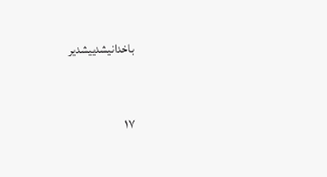باخدانیشدییشدیر


۱۷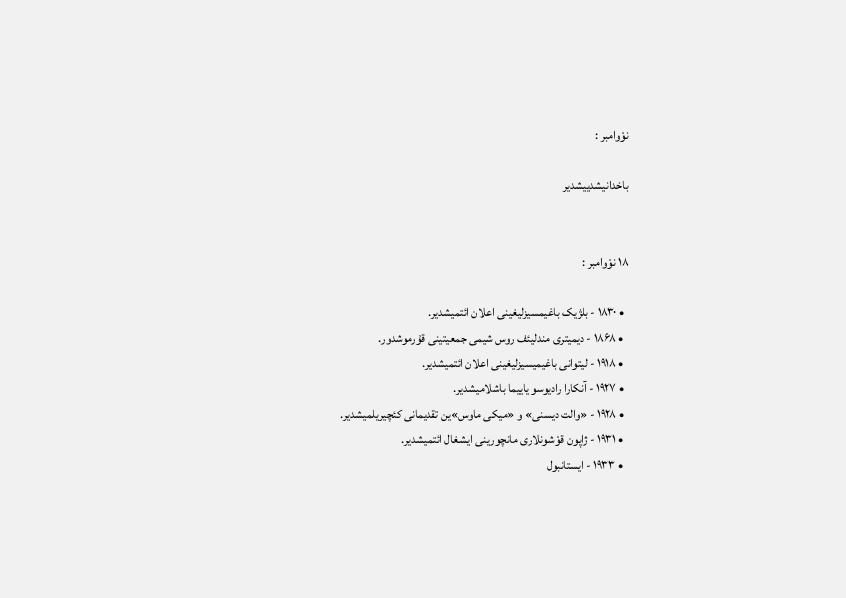نوْوامبر :

باخدانیشدییشدیر


۱۸ نوْوامبر :

  • ۱۸۳۰ - بلژیک باغیمسیزلیغینی اعلان ائتمیشدیر.
  • ۱۸۶۸ - دیمیتری مندلیئف روس شیمی جمعیتینی قۇرموشدور.
  • ۱۹۱۸ - لیتوانی باغیمیسیزلیغینی اعلان ائتمیشدیر.
  • ۱۹۲۷ - آنکارا رادیوسو یاییما باشلامیشدیر.
  • ۱۹۲۸ - «والت دیسنی» و «میکی ماوس»ین تقدیمانی کئچیریلمیشدیر.
  • ۱۹۳۱ - ژاپون قوْشونلاری مانچورینی ایشغال ائتمیشدیر.
  • ۱۹۳۳ - ایستانبول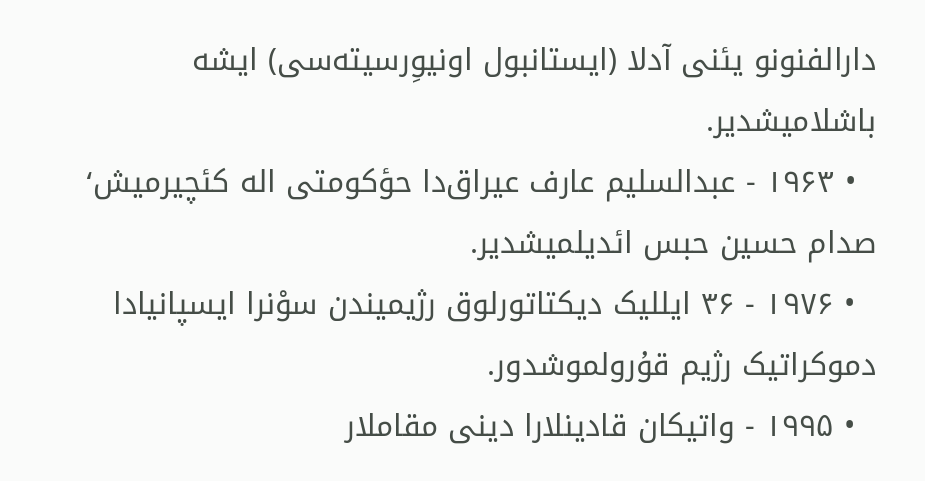دارالفنونو یئنی آدلا (ایستانبول اونیوِرسیته‌سی) ایشه باشلامیشدیر.
  • ۱۹۶۳ - عبدالسلیم عارف عیراق‌دا حؤکومتی اله کئچیرمیش٬ صدام حسین حبس ائدیلمیشدیر.
  • ۱۹۷۶ - ۳۶ ایللیک دیکتاتورلوق رژیمیندن سوْنرا ایسپانیادا دموکراتیک رژیم قۇرولموشدور.
  • ۱۹۹۵ - واتیکان قادینلارا دینی مقاملار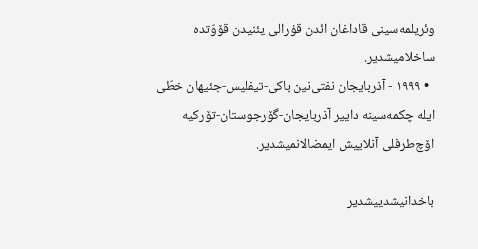وئریلمه‌سینی قاداغان ائدن قۇرالی یئنیدن قۆوّتده ساخلامیشدیر.
  • ۱۹۹۹ - آذربایجان نفتی‌نین باکی-تیفلیس-جئیهان خطّی ایله چکمه‌سینه داییر آذربایجان-گۆرجوستان-تۆرکیه اۆچ‌طرفلی آنلاییش ایمضالانمیشدیر.

باخدانیشدییشدیر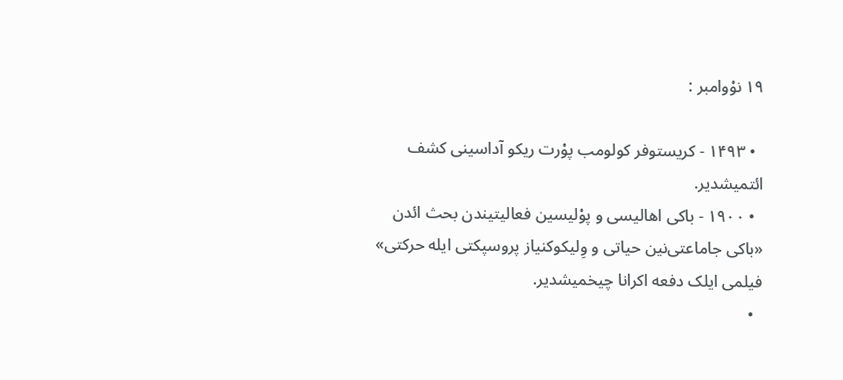۱۹ نوْوامبر :

  • ۱۴۹۳ - کریستوفر کولومب پوْرت ریکو آداسینی کشف ائتمیشدیر.
  • ۱۹۰۰ - باکی اهالیسی و پوْلیسین فعالیتیندن بحث ائدن «باکی جاماعتی‌نین حیاتی و وِلیکوکنیاز پروسپکتی ایله حرکتی» فیلمی ایلک دفعه اکرانا چیخمیشدیر.
  •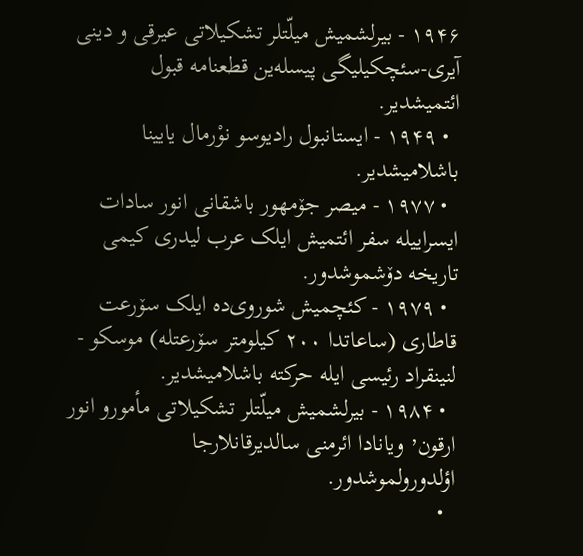۱۹۴۶ - بیرلشمیش میلّتلر تشکیلاتی عیرقی و دینی آیری-سئچکیلیگی پیسله‌ین قطعنامه قبول ائتمیشدیر.
  • ۱۹۴۹ - ایستانبول رادیوسو نوْرمال یایینا باشلامیشدیر.
  • ۱۹۷۷ - میصر جۆمهور باشقانی انور سادات ایسراییله سفر ائتمیش ایلک عرب لیدری کیمی تاریخه دۆشموشدور.
  • ۱۹۷۹ - کئچمیش شوروی‌ده ایلک سۆرعت قاطاری (ساعاتدا ۲۰۰ کیلومتر سۆرعتله) موسکو - لنینقراد رئیسی ایله حرکته باشلامیشدیر.
  • ۱۹۸۴ - بیرلشمیش میلّتلر تشکیلاتی مأمورو انور ارقون٬ ویانادا ائرمنی سالدیرقانلارجا اؤلدورولموشدور.
  •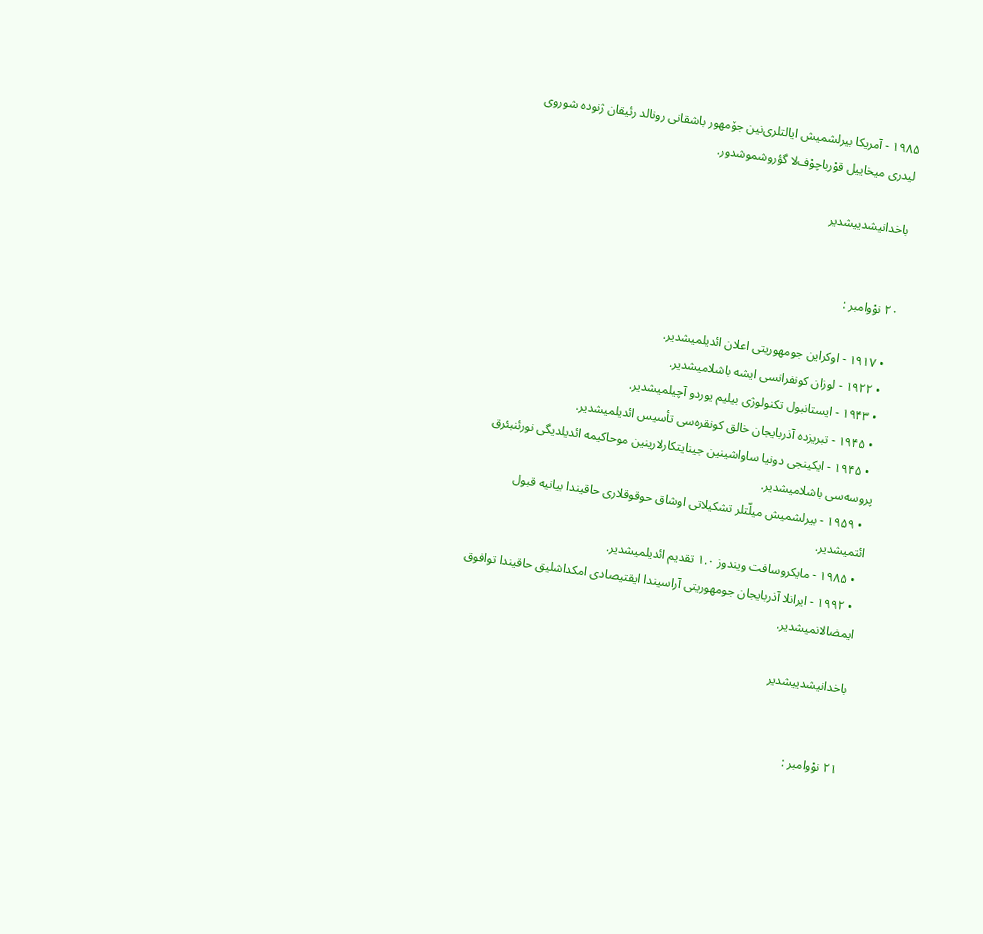۱۹۸۵ - آمریکا بیرلشمیش ایالتلری‌نین جۆمهور باشقانی رونالد رئیقان ژنوده شوروی لیدری میخاییل قوْرباچوْف‌لا گؤروشموشدور.

باخدانیشدییشدیر


۲۰ نوْوامبر :

  • ۱۹۱۷ - اوکراین جومهوریتی اعلان ائدیلمیشدیر.
  • ۱۹۲۲ - لوزان کونفرانسی ایشه باشلامیشدیر.
  • ۱۹۴۳ - ایستانبول تکنولوژی بیلیم یوردو آچیلمیشدیر.
  • ۱۹۴۵ - تبریزده آذربایجان خالق کونقره‌سی تأسیس ائدیلمیشدیر.
  • ۱۹۴۵ - ایکینجی دونیا ساواشینین جینایتکارلارینین موحاکیمه ائدیلدیگی نورئنبئرق پروسه‌سی باشلامیشدیر.
  • ۱۹۵۹ - بیرلشمیش میلّتلر تشکیلاتی اوشاق حوقوقلاری حاقیندا بیانیه قبول ائتمیشدیر.
  • ۱۹۸۵ - مایکروسافت ویندوز ۱.۰ تقدیم ائدیلمیشدیر.
  • ۱۹۹۲ - ایرانلا آذربایجان جومهوریتی آراسیندا ایقتیصادی امکداشلیق حاقیندا توافوق ایمضالانمیشدیر.

باخدانیشدییشدیر


۲۱ نوْوامبر :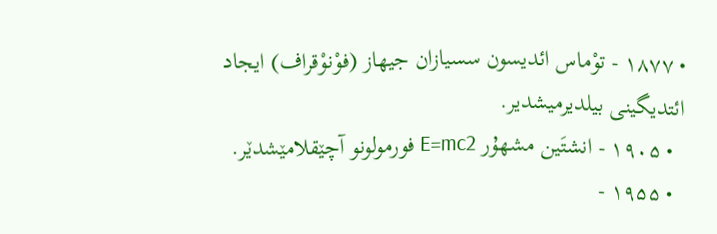• ۱۸۷۷ - توْماس ائدیسون سسيازان جیهاز (فوْنوْقراف) ایجاد ائتدیگینی بیلدیرمیشدیر.
  • ۱۹۰۵ - انشتَين مشهۇر E=mc2 فورمولونو آچێقلامێشدێر.
  • ۱۹۵۵ -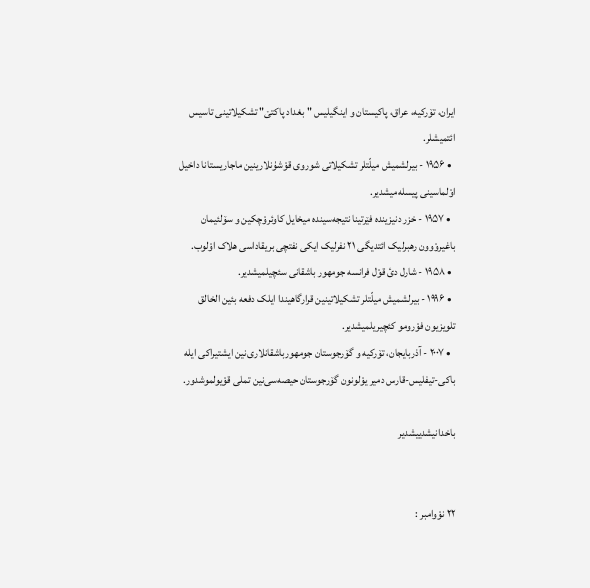ایران، تۆرکيه، عراق، پاکیستان و اینگیلیس "بغداد پاکتێ" تشکیلاتینی تاسیس ائتمیشلر.
  • ۱۹۵۶ - بیرلشمیش میلّتلر تشکیلاتی شوروی قوْشۇنلارینین ماجاریستانا داخیل اوْلماسینی پیسله‌میشدیر.
  • ۱۹۵۷ - خزر دنیزینده فێرتینا نتیجه‌سینده میخایل کاوئروْچکین و سۆلئيمان باغیروْوون رهبرلیک ائتدیگی ۲۱ نفرلیک ایکی نفتچی بریقاداسی هلاک اوْلوب.
  • ۱۹۵۸ - شارل دئ قوْل فرانسه جومهور باشقانی سئچیلمیشدیر.
  • ۱۹۹۶ - بیرلشمیش میلّتلر تشکیلاتینین قرارگاهیندا ایلک دفعه‌‌ بئين الخالق تلویزیون فوْرومو کئچیریلمیشدیر.
  • ۲۰۰۷ - آذربایجان، تۆرکيه و گۆرجوستان جومهورباشقانلاری‌نین ایشتیراکی ایله باکی-تیفلیس-قارس دمیر يوْلونون گۆرجوستان حیصه‌سی‌نین تملی قوْيولموشدور.

باخدانیشدییشدیر


۲۲ نوْوامبر :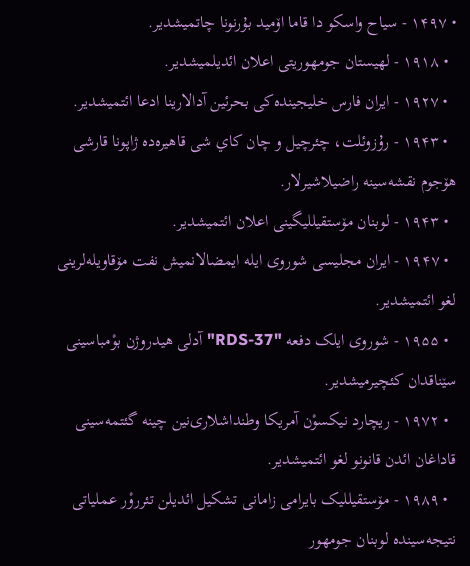• ۱۴۹۷ - سياح واسکو دا قاما اۆمید بۇرنونا چاتمیشدیر.
  • ۱۹۱۸ - لهیستان جومهوریتی اعلان ائدیلمیشدیر.
  • ۱۹۲۷ - ایران فارس خلیجینده‌کی بحرئين آدالارینا ادعا ائتمیشدیر.
  • ۱۹۴۳ - رۇزوئلت، چئرچیل و چان کاي شی قاهیره‌ده ژاپونا قارشی هۆجوم نقشه‌سینه راضیلاشیرلار.
  • ۱۹۴۳ - لوبنان مۆستقیللیگینی اعلان ائتمیشدیر.
  • ۱۹۴۷ - ایران مجلیسی شوروی ایله ایمضالانمیش نفت مۆقاویله‌لرینی لغو ائتمیشدیر.
  • ۱۹۵۵ - شوروی ایلک دفعه‌‌ "RDS-37" آدلی هیدروژن بوْمباسینی سێناقدان کئچیرمیشدیر.
  • ۱۹۷۲ - ریچارد نیکسوْن آمریکا وطنداشلاری‌نین چینه گئتمه‌سینی قاداغان ائدن قانونو لغو ائتمیشدیر.
  • ۱۹۸۹ - مۆستقیللیک بايرامی زامانی تشکیل ائدیلن تئرروْر عملیاتی نتیجه‌سینده لوبنان جومهور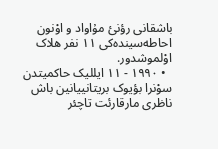باشقانی رؤنئ مۇاواد و اوْنون احاطه‌‌سینده‌کی ۱۱ نفر هلاک اوْلموشدور.
  • ۱۹۹۰ - ۱۱ ایللیک حاکمیتدن سوْنرا بؤيوک بریتانیيانین باش ناظری مارقارئت تاچئر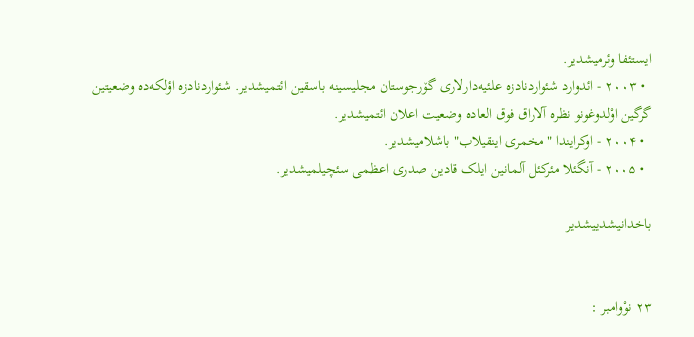ایستئفا وئرمیشدیر.
  • ۲۰۰۳ - ائدوارد شئواردنادزه علئيه‌دارلاری گۆرجوستان مجلیسینه باسقین ائتمیشدیر. شئواردنادزه اؤلکه‌ده وضعیتین گرگین اوْلدوغونو نظره آلاراق فوق العاده وضعیت اعلان ائتمیشدیر.
  • ۲۰۰۴ - اوکرایندا "مخمری اینقیلاب" باشلامیشدیر.
  • ۲۰۰۵ - آنگئلا مئرکئل آلمانین ایلک قادین صدری اعظمی سئچیلمیشدیر.

باخدانیشدییشدیر


۲۳ نوْوامبر :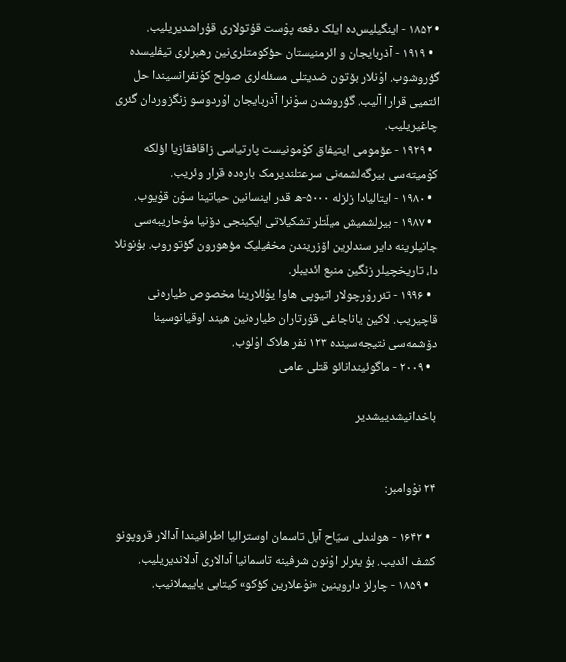• ۱۸۵۲ - اینگیلیس‌ده ایلک دفعه‌‌ پوْست قۇتولاری قۇراشدیریلیب.
  • ۱۹۱۹ - آذربایجان و ائرمنیستان حؤکومتلری‌نین رهبرلری تیفلیسده گؤروشوب. اوْنلار بۆتون ضدیتلی مسئله‌‌لری صولح کوْنفرانسیندا حل ائتميی قرارا آلیب. گؤروشدن سوْنرا آذربایجان اوْردوسو زنگزوردان گئری چاغیریلیب.
  • ۱۹۲۹ - عۆمومی ایتیفاق کوْمونیست پارتیاسی زاقافقازیا اؤلکه کوْمیته‌سی بیرگه‌لشمه‌نی سرعتلندیرمک باره‌ده قرار وئریب.
  • ۱۹۸۰ - ایتاليادا زلزله‌‌ ۵۰۰۰-ه قدر اینسانین حیاتینا سوْن قوْيوب.
  • ۱۹۸۷ - بیرلشمیش میلّتلر تشکیلاتی ایکینجی دۆنيا مۇحاریبه‌‌سی جانیلرینه دایر سندلرین اۆزریندن مخفیلیک مؤهورون گؤتوروب. بۇنونلا دا، تاریخچیلر زنگین منبع‌ ائدیبلر.
  • ۱۹۹۶ - تئرروْرچولار اتیوپی هاوا يوْللارینا مخصوص طیاره‌نی قاچیریب. لاکین ياناجاغی قۇرتاران طیاره‌نین هیند اوقیانوسینا دۆشمه‌سی نتیجه‌سینده ۱۲۳ نفر هلاک اوْلوب.
  • ۲۰۰۹ - ماگوئیندانائو قتلی عامی

باخدانیشدییشدیر


۲۴ نوْوامبر:

  • ۱۶۴۲ - هولندلی سیّاح آبل تاسمان اوسترالیا اطرافیندا آدالار قروپونو کشف ائدیب. بۇ یئرلر اوْنون شرفینه تاسمانیا آدالاری آدلاندیریلیب.
  • ۱۸۵۹ - چارلز داروینین «نوْعلارین کؤکو» کیتابی یاییملانیب.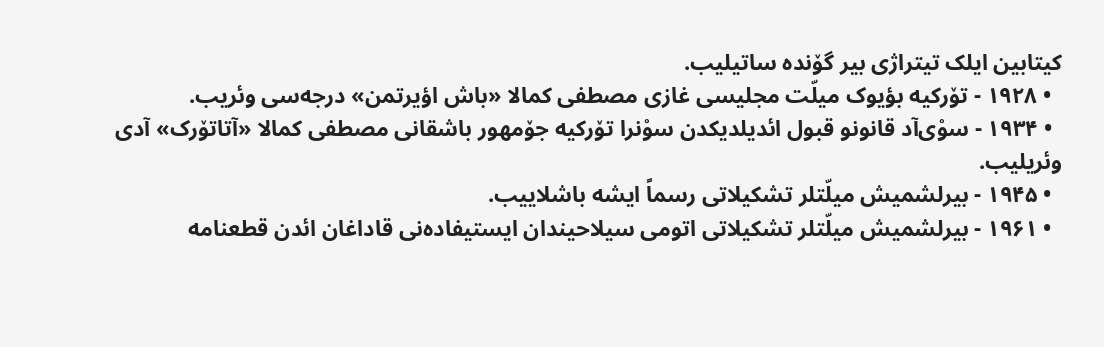کیتابین ایلک تیتراژی بیر گۆنده ساتیلیب.
  • ۱۹۲۸ - تۆرکیه بؤیوک میلّت مجلیسی غازی مصطفی کمالا «باش اؤیرتمن» درجه‌سی وئریب.
  • ۱۹۳۴ - سوْی‌آد قانونو قبول ائدیلدیکدن سوْنرا تۆرکیه جۆمهور باشقانی مصطفی کمالا «آتاتۆرک» آدی وئریلیب.
  • ۱۹۴۵ - بیرلشمیش میلّتلر تشکیلاتی رسماً ایشه باشلاییب.
  • ۱۹۶۱ - بیرلشمیش میلّتلر تشکیلاتی اتومی سیلاحیندان ایستیفاده‌نی قاداغان ائدن قطعنامه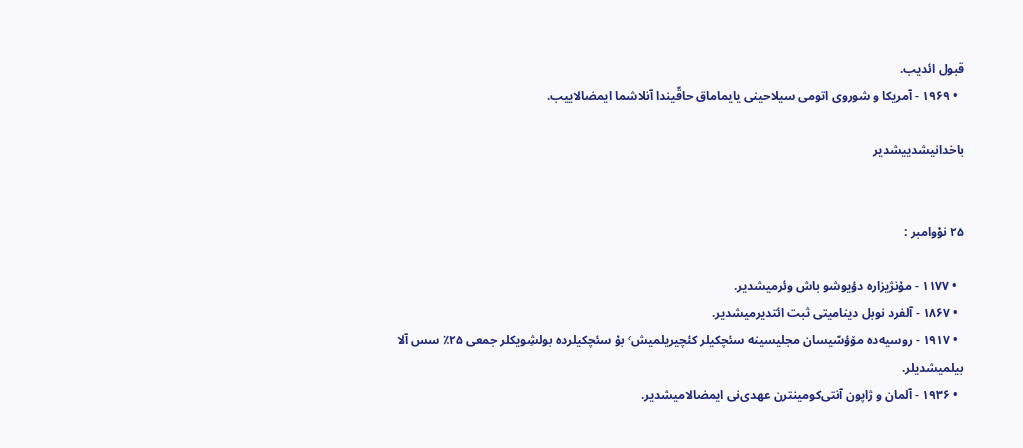قبول ائدیب.
  • ۱۹۶۹ - آمریکا و شوروی اتومی سیلاحینی یایماماق حاقّیندا آنلاشما ایمضالاییب.

باخدانیشدییشدیر


۲۵ نوْوامبر :

  • ۱۱۷۷ - مۇنژیزاره دؤیوشو باش وئرمیشدیر.
  • ۱۸۶۷ - آلفرد نوبل دینامیتی ثبت ائتدیرمیشدیر.
  • ۱۹۱۷ - روسیه‌ده مۆؤسّیسان مجلیسینه سئچکیلر کئچیریلمیش٬ بۇ سئچکیلرده بولشِویکلر جمعی ۲۵٪ سس آلا بیلمیشدیلر.
  • ۱۹۳۶ - آلمان و ژاپون آنتی‌کومینترن عهدی‌نی ایمضالامیشدیر.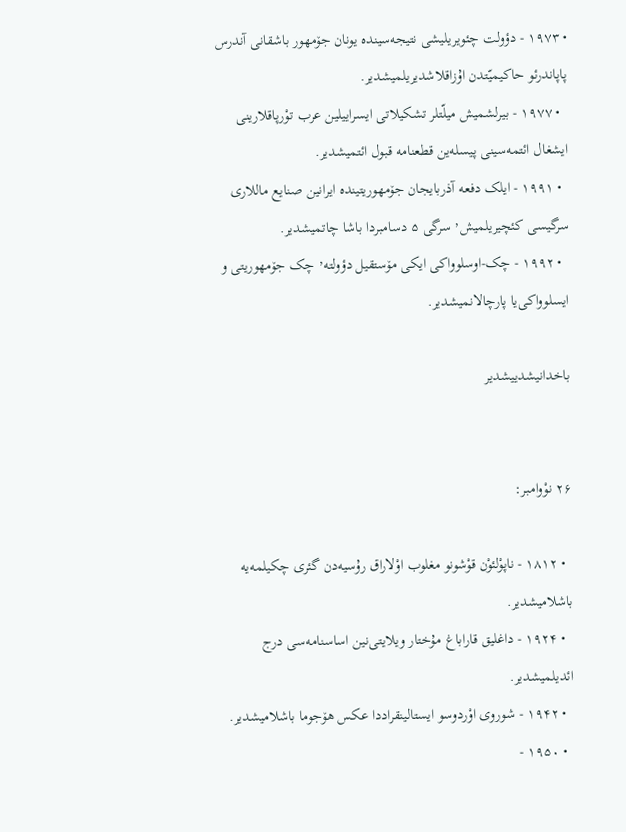• ۱۹۷۳ - دؤولت چئویریلیشی نتیجه‌سینده یونان جۆمهور باشقانی آندرس پاپاندرئو حاکیمیّتدن اۇزاقلاشدیریلمیشدیر.
  • ۱۹۷۷ - بیرلشمیش میلّتلر تشکیلاتی ایسراییلین عرب توْرپاقلارینی ایشغال ائتمه‌سینی پیسله‌ین قطعنامه قبول ائتمیشدیر.
  • ۱۹۹۱ - ایلک دفعه آذربایجان جۆمهوریتینده ایرانین صنایع ماللاری سرگیسی کئچیریلمیش٬ سرگی ۵ دسامبردا باشا چاتمیشدیر.
  • ۱۹۹۲ - چک-اوسلوواکی ایکی مۆستقیل دؤولته٬ چک جۆمهوریتی و ایسلوواکی‌یا پارچالانمیشدیر.

باخدانیشدییشدیر


۲۶ نوْوامبر:

  • ۱۸۱۲ - ناپوْلئوْن قوْشونو مغلوب اوْلاراق رۇسیه‌دن گئری چکیلمه‌يه باشلامیشدیر.
  • ۱۹۲۴ - داغلیق قاراباغ مۇختار ویلايتی‌نین اساسنامه‌سی درج ائدیلمیشدیر.
  • ۱۹۴۲ - شوروی اوْردوسو ایستالینقراددا عکس هۆجوما باشلامیشدیر.
  • ۱۹۵۰ -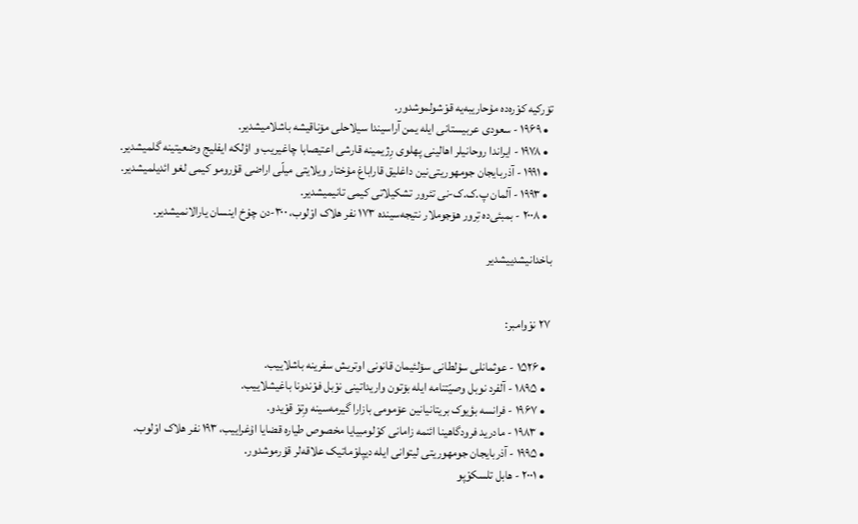تۆرکیه کوْره‌ده مۇحاریبه‌‌يه قوْشولموشدور.
  • ۱۹۶۹ - سعودی عربیستانی ایله يمن آراسیندا سیلاحلی مۆناقیشه باشلامیشدیر.
  • ۱۹۷۸ - ایراندا روحانیلر اهالینی پهلوی رِژیمینه قارشی اعتیصابا چاغیریب و اؤلکه ایفلیج وضعیتینه گلمیشدیر.
  • ۱۹۹۱ - آذربایجان جومهوریتی‌نین داغلیق قاراباغ مۇختار ویلايتی میلّی اراضی قۇرومو کیمی لغو ائدیلمیشدیر.
  • ۱۹۹۳ - آلمان پ.ک.ک-نی تئرور تشکیلاتی کیمی تانیمیشدیر.
  • ۲۰۰۸ - بمبئی‌ده تِرور هۆجوملار نتیجه‌سینده ۱۷۳ نفر هلاک اوْلوب، ۳۰۰-دن چوْخ اینسان يارالانمیشدیر.

باخدانیشدییشدیر


۲۷ نوْوامبر:

  • ۱۵۲۶ - عوثمانلی سۇلطانی سۆلئيمان قانونی اوتریش سفرینه باشلايیب.
  • ۱۸۹۵ - آلفرد نوبل وصیّتنامه ایله بۆتون واریداتینی نوْبل فوْندونا باغیشلايیب.
  • ۱۹۶۷ - فرانسه بؤيوک بریتانيانین عۆمومی بازارا گیرمه‌سینه وِتوْ قوْيدو.
  • ۱۹۸۳ - مادرید فرودگاهینا ائنمه زامانی کوْلومبیايا مخصوص طياره قضايا اۇغرايیب، ۱۹۳ نفر هلاک اوْلوب.
  • ۱۹۹۵ - آذربایجان جومهوریتی لیتوانی ایله دیپلوْماتیک علاقه‌‌لر قۇرموشدور.
  • ۲۰۰۱ - هابل تلسکوْپو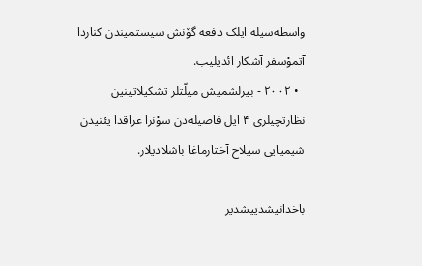واسطه‌‌سیله ایلک دفعه‌‌ گۆنش سیستمیندن کناردا آتموْسفر آشکار ائدیلیب.
  • ۲۰۰۲ - بیرلشمیش میلّتلر تشکیلاتینین نظارتچیلری ۴ ایل فاصیله‌دن سوْنرا عراقدا يئنیدن شیمیایی سیلاح آختارماغا باشلادیلار.

باخدانیشدییشدیر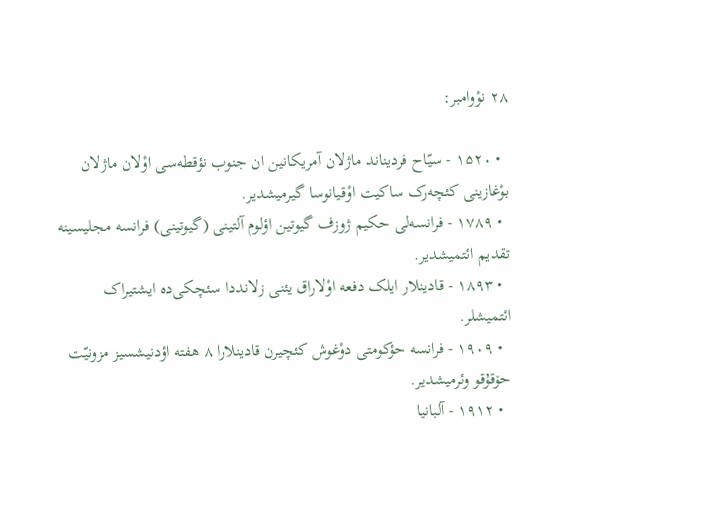۲۸ نوْوامبر:

  • ۱۵۲۰ - سیّاح فردیناند ماژلان آمریکانین ان جنوب نؤقطه‌سی اوْلان ماژلان بوْغازینی کئچه‌رک ساکیت اوْقیانوسا گیرمیشدیر.
  • ۱۷۸۹ - فرانسه‌لی حکیم ژوزف گیوتین اؤلوم آلتینی (گیوتینی) فرانسه مجلیسینه تقدیم ائتمیشدیر.
  • ۱۸۹۳ - قادینلار ایلک دفعه اوْلاراق یئنی زلانددا سئچکی‌ده ایشتیراک ائتمیشلر.
  • ۱۹۰۹ - فرانسه حؤکومتی دوْغوش کئچیرن قادینلارا ۸ هفته اؤدنیشسیز مزونیّت حۆقۇقو وئرمیشدیر.
  • ۱۹۱۲ - آلبانیا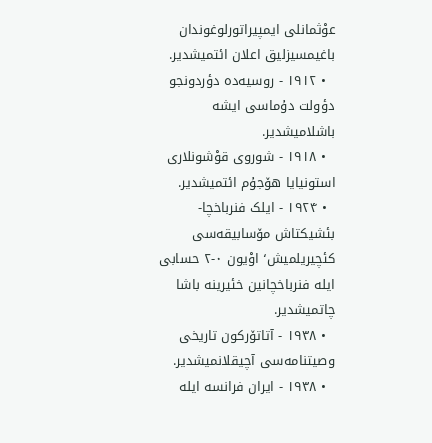عوْثمانلی ایمپیراتورلوغوندان باغیمسیزلیق اعلان ائتمیشدیر.
  • ۱۹۱۲ - روسیه‌ده دؤردونجو دؤولت دۇماسی ایشه باشلامیشدیر.
  • ۱۹۱۸ - شوروی قوْشونلاری استونیایا هۆجۇم ائتمیشدیر.
  • ۱۹۲۴ - ایلک فنرباخچا-بئشیکتاش مۆسابیقه‌سی کئچیریلمیش٬ اوْیون ۰-۲ حسابی ایله فنرباخچانین خئیرینه باشا چاتمیشدیر.
  • ۱۹۳۸ - آتاتۆرکون تاریخی وصیتنامه‌سی آچیقلانمیشدیر.
  • ۱۹۳۸ - ایران فرانسه ایله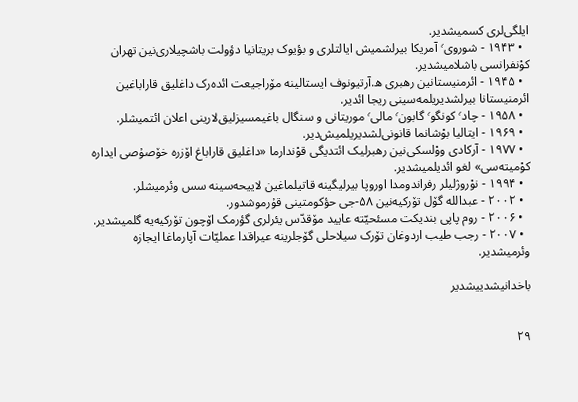ایلگی‌لری کسمیشدیر.
  • ۱۹۴۳ - شوروی٬ آمریکا بیرلشمیش ایالتلری و بؤیوک بریتانیا دؤولت باشچیلاری‌نین تهران کوْنفرانسی باشلامیشدیر.
  • ۱۹۴۵ - ائرمنیستانین رهبری ه.آرتیونوف ایستالینه مۆراجیعت ائده‌رک داغلیق قاراباغین ائرمنیستانا بیرلشدیریلمه‌سینی ریجا ائدیر.
  • ۱۹۵۸ - چاد٬ کونگو٬ گابون٬ مالی٬ موریتانی و سنگال باغیمسیزلیق‌لارینی اعلان ائتمیشلر.
  • ۱۹۶۹ - ایتالیا بوْشانما قانونی‌لشدیریلمیش‌دیر.
  • ۱۹۷۷ - آرکادی ووْلسکی‌نین رهبرلیک ائتدیگی قوْندارما «داغلیق قاراباغ اۆزره خۆصۇصی ایداره کوْمیته‌سی» لغو ائدیلمیشدیر.
  • ۱۹۹۴ - نوْروژ‌لیلر رفراندومدا اوروپا بیرلیگینه قاتیلماغین لاییحه‌سینه سس وئرمیشلر.
  • ۲۰۰۲ - عبدالله گۆل تۆرکیه‌نین ۵۸-جی حؤکومتینی قۇرموشدور.
  • ۲۰۰۶ - روم پاپی بندیکت مسئحیّته عایید مۆقدّس یئرلری گؤرمک اۆچون تۆرکیه‌یه گلمیشدیر.
  • ۲۰۰۷ - رجب طیب اردوغان تۆرک سیلاحلی گۆجلرینه عیراقدا عملیّات آپارماغا ایجازه وئرمیشدیر.

باخدانیشدییشدیر


۲۹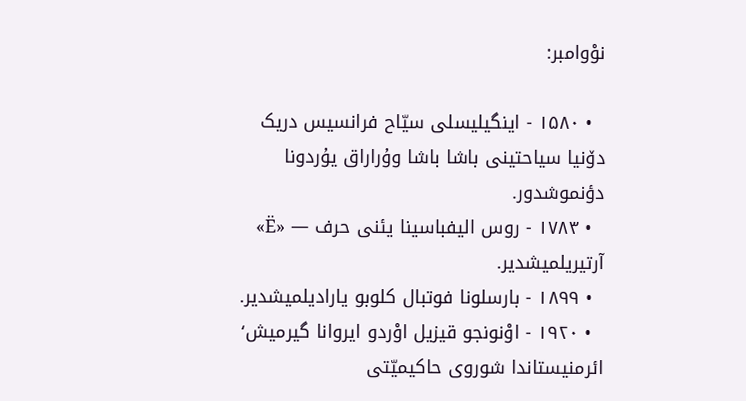نوْوامبر:

  • ۱۵۸۰ - اینگیلیسلی سیّاح فرانسیس دریک دۆنیا سیاحتینی باشا باشا وۇراراق یۇردونا دؤنموشدور.
  • ۱۷۸۳ - روس الیفباسینا یئنی حرف — «Ё» آرتیریلمیشدیر.
  • ۱۸۹۹ - بارسلونا فوتبال کلوبو یارادیلمیشدیر.
  • ۱۹۲۰ - اوْنونجو قیزیل اوْردو ایروانا گیرمیش٬ ائرمنیستاندا شوروی حاکیمیّتی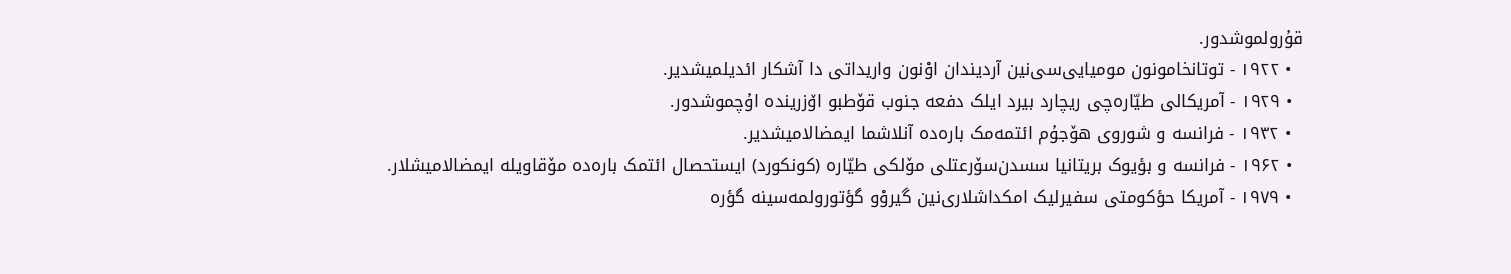قۇرولموشدور.
  • ۱۹۲۲ - توتانخامونون مومیایی‌سی‌نین آردیندان اوْنون واریداتی دا آشکار ائدیلمیشدیر.
  • ۱۹۲۹ - آمریکالی طیّاره‌چی ریچارد بیرد ایلک دفعه جنوب قۆطبو اۆزرینده اۇچموشدور.
  • ۱۹۳۲ - فرانسه و شوروی هۆجۇم ائتمه‌مک باره‌ده آنلاشما ایمضالامیشدیر.
  • ۱۹۶۲ - فرانسه و بؤیوک بریتانیا سسدن‌سۆرعتلی مۆلکی طیّاره (کونکورد) ایستحصال ائتمک باره‌ده مۆقاویله ایمضالامیشلار.
  • ۱۹۷۹ - آمریکا حؤکومتی سفیرلیک امکداشلاری‌نین گیروْو گؤتورولمه‌سینه گؤره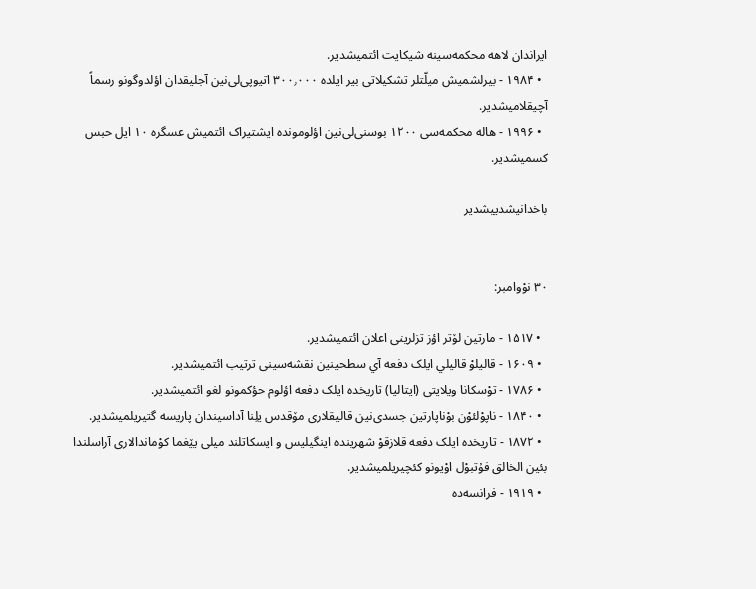ایراندان لاهه محکمه‌سینه شیکایت ائتمیشدیر.
  • ۱۹۸۴ - بیرلشمیش میلّتلر تشکیلاتی بیر ایلده ۳۰۰٫۰۰۰ اتیوپی‌لی‌نین آجلیقدان اؤلدوگونو رسماً آچیقلامیشدیر.
  • ۱۹۹۶ - هاله محکمه‌سی ۱۲۰۰ بوسنی‌لی‌نین اؤلومونده ایشتیراک ائتمیش عسگره ۱۰ ایل حبس کسمیشدیر.

باخدانیشدییشدیر


۳۰ نوْوامبر:

  • ۱۵۱۷ - مارتین لۆتر اؤز تزلرینی اعلان ائتمیشدیر.
  • ۱۶۰۹ - قالیلوْ قالیلي ایلک دفعه‌‌ آي سطحینین نقشه‌سینی ترتیب ائتمیشدیر.
  • ۱۷۸۶ - توْسکانا ویلايتی (ایتاليا) تاریخده ایلک دفعه‌‌ اؤلوم حؤکمونو لغو ائتمیشدیر.
  • ۱۸۴۰ - ناپوْلئوْن بوْناپارتین جسدی‌نین قالیقلاری مۆقدس يلِنا آداسیندان پاریسه گتیریلمیشدیر.
  • ۱۸۷۲ - تاریخده ایلک دفعه‌‌ قلازقوْ شهرینده اینگیلیس و ایسکاتلند میلی يێغما کوْماندالاری آراسلندا بئين الخالق فۇتبوْل اوْيونو کئچیریلمیشدیر.
  • ۱۹۱۹ - فرانسه‌ده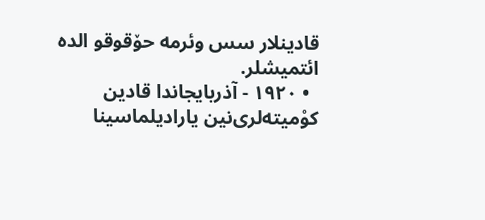قادینلار سس وئرمه حۆقوقو الده ائتمیشلر.
  • ۱۹۲۰ - آذربایجاندا قادین کوْمیته‌لری‌نین يارادیلماسینا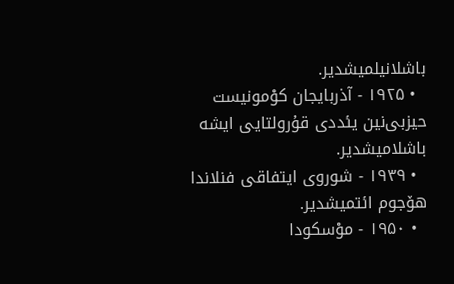باشلانیلمیشدیر.
  • ۱۹۲۵ - آذربایجان کوْمونیست حیزبی‌نین يئددی قۇرولتايی ایشه باشلامیشدیر.
  • ۱۹۳۹ - شوروی ایتفاقی فنلاندا هۆجوم ائتمیشدیر.
  • ۱۹۵۰ - موْسکودا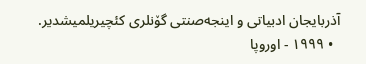آذربایجان ادبیاتی و اینجه‌صنتی گۆنلری کئچیریلمیشدیر.
  • ۱۹۹۹ - اوروپا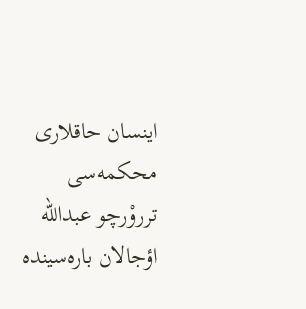اینسان حاقلاری محکمه‌‌سی ترروْرچو عبدالله اؤجالان باره‌سینده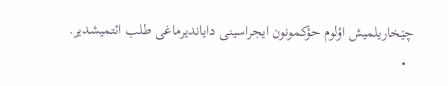چێخاریلمیش اؤلوم حؤکمونون ایجراسینی داياندیرماغی طلب ائتمیشدیر.
  •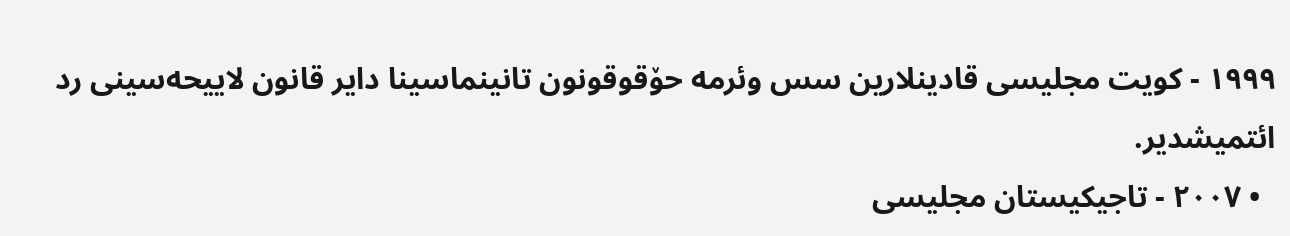۱۹۹۹ - کويت مجلیسی قادینلارین سس وئرمه حۆقوقونون تانینماسینا دایر قانون لايیحه‌سینی رد ائتمیشدیر.
  • ۲۰۰۷ - تاجیکیستان مجلیسی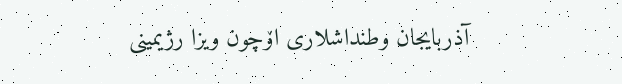آذربایجان وطنداشلاری اۆچون ویزا رژیمینی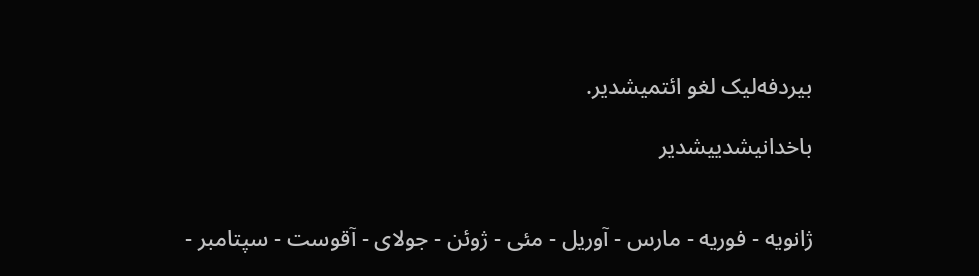بیردفه‌لیک لغو ائتمیشدیر.

باخدانیشدییشدیر


ژانویه - فوریه - مارس - آوریل - مئی - ژوئن - جولای - آقوست - سپتامبر -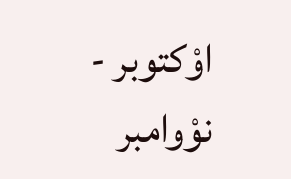اوْکتوبر - نوْوامبر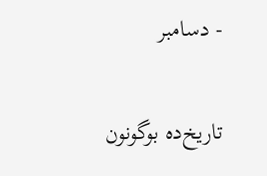- دسامبر

تاریخ‌ده بوگونون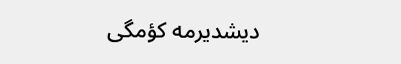دیشدیرمه کؤمگی